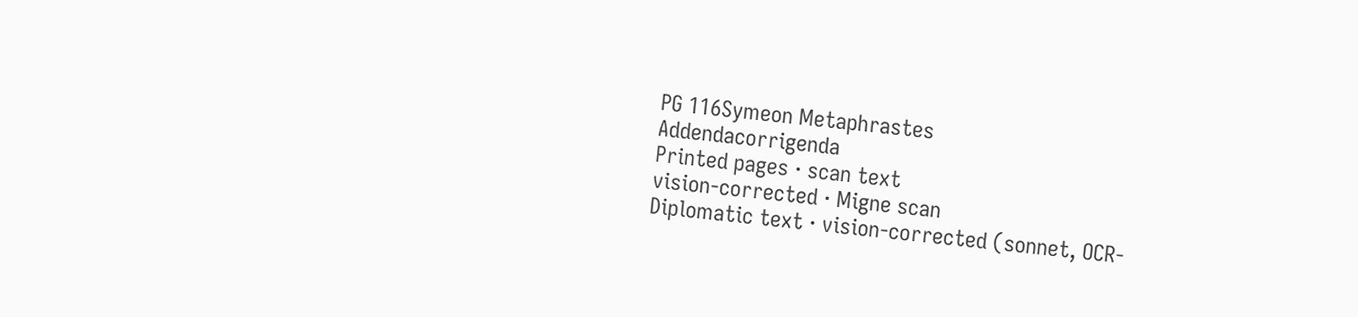PG 116Symeon Metaphrastes
Addendacorrigenda
Printed pages · scan text
vision-corrected · Migne scan
Diplomatic text · vision-corrected (sonnet, OCR-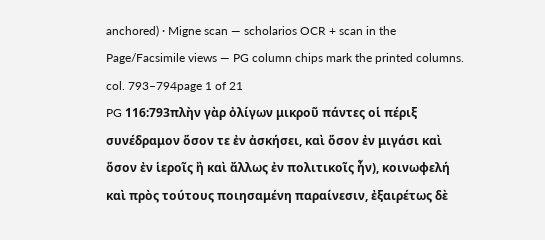anchored) · Migne scan — scholarios OCR + scan in the Page/Facsimile views — PG column chips mark the printed columns.
col. 793–794page 1 of 21
PG 116:793πλὴν γὰρ ὀλίγων μικροῦ πάντες οἱ πέριξ συνέδραμον ὅσον τε ἐν ἀσκήσει, καὶ ὅσον ἐν μιγάσι καὶ ὅσον ἐν ἱεροῖς ἢ καὶ ἄλλως ἐν πολιτικοῖς ἦν), κοινωφελή καὶ πρὸς τούτους ποιησαμένη παραίνεσιν, ἐξαιρέτως δὲ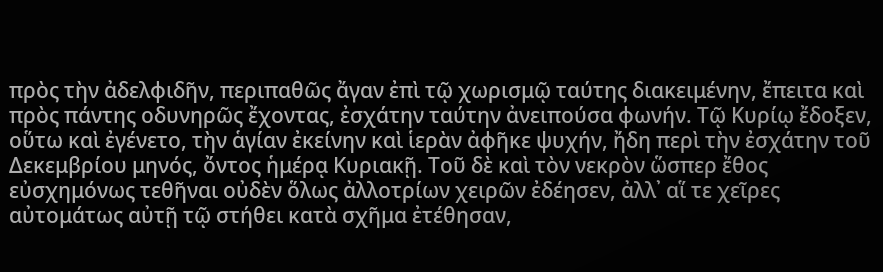πρὸς τὴν ἀδελφιδῆν, περιπαθῶς ἄγαν ἐπὶ τῷ χωρισμῷ ταύτης διακειμένην, ἔπειτα καὶ πρὸς πάντης οδυνηρῶς ἔχοντας, ἐσχάτην ταύτην ἀνειπούσα φωνήν. Τῷ Κυρίῳ ἔδοξεν, οὕτω καὶ ἐγένετο, τὴν ἁγίαν ἐκείνην καὶ ἱερὰν ἀφῆκε ψυχήν, ἤδη περὶ τὴν ἐσχάτην τοῦ Δεκεμβρίου μηνός, ὄντος ἡμέρᾳ Κυριακῇ. Τοῦ δὲ καὶ τὸν νεκρὸν ὥσπερ ἔθος εὐσχημόνως τεθῆναι οὐδὲν ὅλως ἀλλοτρίων χειρῶν ἐδέησεν, ἀλλ᾽ αἵ τε χεῖρες αὐτομάτως αὐτῇ τῷ στήθει κατὰ σχῆμα ἐτέθησαν,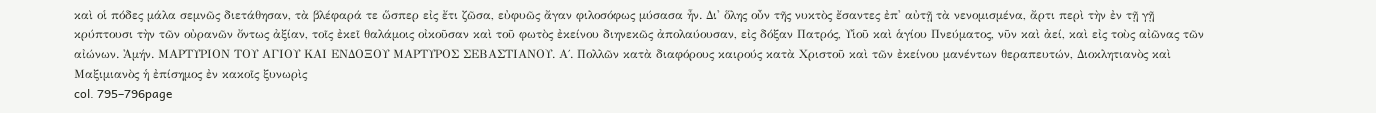καὶ οἱ πόδες μάλα σεμνῶς διετάθησαν, τὰ βλέφαρά τε ὥσπερ εἰς ἔτι ζῶσα, εὐφυῶς ἄγαν φιλοσόφως μύσασα ἦν. Δι' ὅλης οὖν τῆς νυκτὸς ἔσαντες ἐπ' αὐτῇ τὰ νενομισμένα, ἄρτι περὶ τὴν ἐν τῇ γῇ κρύπτουσι τὴν τῶν οὐρανῶν ὄντως ἀξίαν, τοῖς ἐκεῖ θαλάμοις οἰκοῦσαν καὶ τοῦ φωτὸς ἐκείνου διηνεκῶς ἀπολαύουσαν, εἰς δόξαν Πατρός, Υἱοῦ καὶ ἁγίου Πνεύματος, νῦν καὶ ἀεί, καὶ εἰς τοὺς αἰῶνας τῶν αἰώνων. Ἀμήν. ΜΑΡΤΥΡΙΟΝ ΤΟΥ ΑΓΙΟΥ ΚΑΙ ΕΝΔΟΞΟΥ ΜΑΡΤΥΡΟΣ ΣΕΒΑΣΤΙΑΝΟΥ. Α΄. Πολλῶν κατὰ διαφόρους καιρούς κατὰ Χριστοῦ καὶ τῶν ἐκείνου μανέντων θεραπευτών, Διοκλητιανὸς καὶ Μαξιμιανὸς ἡ ἐπίσημος ἐν κακοῖς ξυνωρὶς
col. 795–796page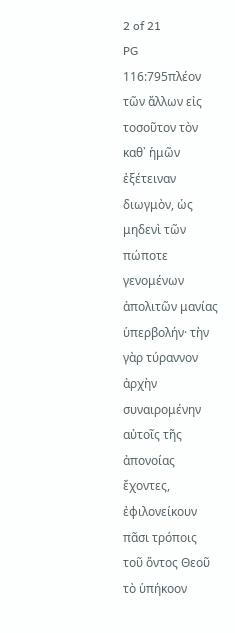2 of 21
PG 116:795πλέον τῶν ἄλλων εἰς τοσοῦτον τὸν καθ᾿ ἡμῶν ἐξέτειναν διωγμὸν, ὡς μηδενὶ τῶν πώποτε γενομένων ἀπολιτῶν μανίας ὑπερβολήν· τὴν γὰρ τύραννον ἀρχὴν συναιρομένην αὐτοῖς τῆς ἀπονοίας ἔχοντες, ἐφιλονείκουν πᾶσι τρόποις τοῦ ὄντος Θεοῦ τὸ ὑπήκοον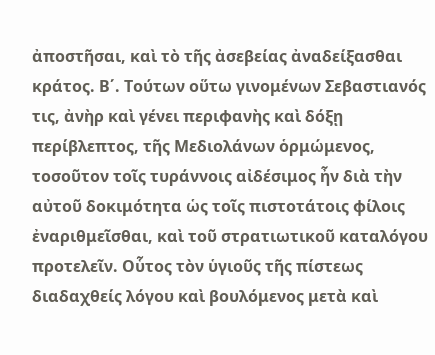ἀποστῆσαι, καὶ τὸ τῆς ἀσεβείας ἀναδείξασθαι κράτος. Β΄. Τούτων οὕτω γινομένων Σεβαστιανός τις, ἀνὴρ καὶ γένει περιφανὴς καὶ δόξῃ περίβλεπτος, τῆς Μεδιολάνων ὁρμώμενος, τοσοῦτον τοῖς τυράννοις αἰδέσιμος ἦν διὰ τὴν αὐτοῦ δοκιμότητα ὡς τοῖς πιστοτάτοις φίλοις ἐναριθμεῖσθαι, καὶ τοῦ στρατιωτικοῦ καταλόγου προτελεῖν. Οὗτος τὸν ὑγιοῦς τῆς πίστεως διαδαχθείς λόγου καὶ βουλόμενος μετὰ καὶ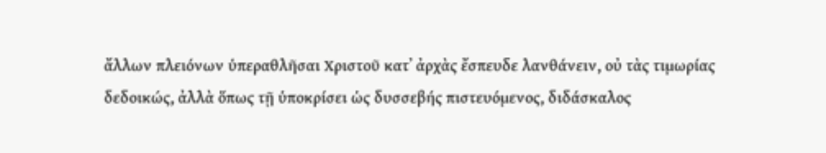ἄλλων πλειόνων ὑπεραθλῆσαι Χριστοῦ κατ᾿ ἀρχὰς ἔσπευδε λανθάνειν, οὐ τὰς τιμωρίας δεδοικώς, ἀλλὰ ὅπως τῇ ὑποκρίσει ὡς δυσσεβής πιστευόμενος, διδάσκαλος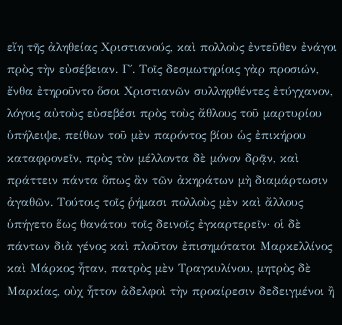εἴη τῆς ἀληθείας Χριστιανούς, καὶ πολλοὺς ἐντεῦθεν ἐνάγοι πρὸς τὴν εὐσέβειαν. Γ΄. Τοῖς δεσμωτηρίοις γὰρ προσιών, ἔνθα ἐτηροῦντο ὅσοι Χριστιανῶν συλληφθέντες ἐτύγχανον, λόγοις αὐτοὺς εὐσεβέσι πρὸς τοὺς ἄθλους τοῦ μαρτυρίου ὑπήλειψε, πείθων τοῦ μὲν παρόντος βίου ὡς ἐπικήρου καταφρονεῖν, πρὸς τὸν μέλλοντα δὲ μόνον δρᾷν, καὶ πράττειν πάντα ὅπως ἂν τῶν ἀκηράτων μὴ διαμάρτωσιν ἀγαθῶν. Τούτοις τοῖς ῥήμασι πολλοὺς μὲν καὶ ἄλλους ὑπήγετο ἕως θανάτου τοῖς δεινοῖς ἐγκαρτερεῖν· οἱ δὲ πάντων διὰ γένος καὶ πλοῦτον ἐπισημότατοι Μαρκελλίνος καὶ Μάρκος ἦταν, πατρὸς μὲν Τραγκυλίνου, μητρὸς δὲ Μαρκίας, οὐχ ἧττον ἀδελφοὶ τὴν προαίρεσιν δεδειγμένοι ἢ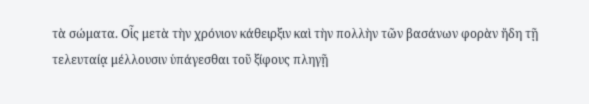τὰ σώματα. Οἷς μετὰ τὴν χρόνιον κάθειρξιν καὶ τὴν πολλὴν τῶν βασάνων φορὰν ἤδη τῇ τελευταίᾳ μέλλουσιν ὑπάγεσθαι τοῦ ξίφους πληγῇ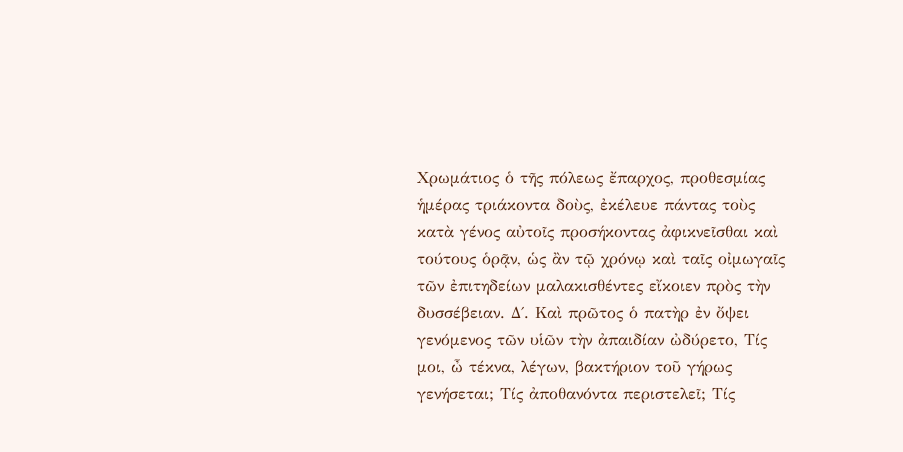Χρωμάτιος ὁ τῆς πόλεως ἔπαρχος, προθεσμίας ἡμέρας τριάκοντα δοὺς, ἐκέλευε πάντας τοὺς κατὰ γένος αὐτοῖς προσήκοντας ἀφικνεῖσθαι καὶ τούτους ὁρᾷν, ὡς ἂν τῷ χρόνῳ καὶ ταῖς οἰμωγαῖς τῶν ἐπιτηδείων μαλακισθέντες εἴκοιεν πρὸς τὴν δυσσέβειαν. Δ΄. Καὶ πρῶτος ὁ πατὴρ ἐν ὄψει γενόμενος τῶν υἱῶν τὴν ἀπαιδίαν ὠδύρετο, Τίς μοι, ὦ τέκνα, λέγων, βακτήριον τοῦ γήρως γενήσεται; Τίς ἀποθανόντα περιστελεῖ; Τίς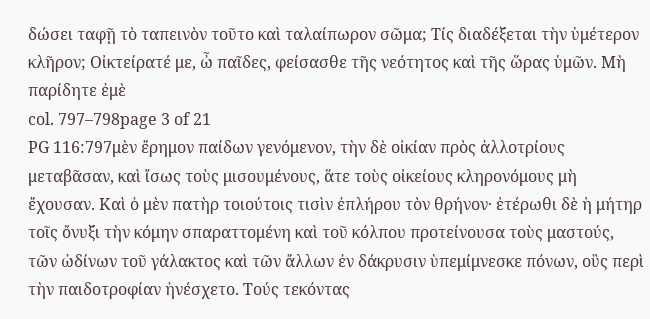δώσει ταφῇ τὸ ταπεινὸν τοῦτο καὶ ταλαίπωρον σῶμα; Τίς διαδέξεται τὴν ὑμέτερον κλῆρον; Οἰκτείρατέ με, ὦ παῖδες, φείσασθε τῆς νεότητος καὶ τῆς ὥρας ὑμῶν. Μὴ παρίδητε ἐμὲ
col. 797–798page 3 of 21
PG 116:797μὲν ἔρημον παίδων γενόμενον, τὴν δὲ οἰκίαν πρὸς ἀλλοτρίους μεταβᾶσαν, καὶ ἴσως τοὺς μισουμένους, ἅτε τοὺς οἰκείους κληρονόμους μὴ ἔχουσαν. Καὶ ὁ μὲν πατὴρ τοιούτοις τισὶν ἐπλήρου τὸν θρήνον· ἑτέρωθι δὲ ἡ μήτηρ τοῖς ὄνυξι τὴν κόμην σπαραττομένη καὶ τοῦ κόλπου προτείνουσα τοὺς μαστούς, τῶν ὠδίνων τοῦ γάλακτος καὶ τῶν ἄλλων ἐν δάκρυσιν ὑπεμίμνεσκε πόνων, οὓς περὶ τὴν παιδοτροφίαν ἠνέσχετο. Τούς τεκόντας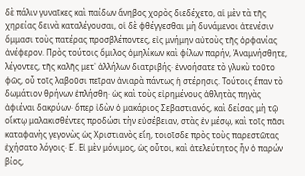δὲ πάλιν γυναῖκες καὶ παίδων ἄνηβος χορὸς διεδέχετο, αἱ μὲν τὰ τῆς χηρείας δεινὰ καταλέγουσαι, οἱ δὲ φθέγγεσθαι μὴ δυνάμενοι ἀτενέσιν ὄμμασι τοὺς πατέρας προσβλέποντες, εἰς μνήμην αὐτοὺς τῆς ὀρφανίας ἀνέφερον. Πρὸς τούτοις ὅμιλος ὁμηλίκων καὶ φίλων παρήν, Ἀναμνήσθητε, λέγοντες, τῆς καλῆς μετ᾿ ἀλλήλων διατριβής· ἐννοήσατε τὸ γλυκὺ τοῦτο φῶς, οὗ τοῖς λαβοῦσι πεῖραν ἀνιαρὰ πάντως ἡ στέρησις. Τούτοις ἔπαν τὸ δωμάτιον θρήνων ἐπλήσθη· ὡς καὶ τοὺς εἰρημένους ἀθλητὰς πηγὰς ἀφιέναι δακρύων· ὅπερ ἰδὼν ὁ μακάριος Σεβαστιανός, καὶ δείσας μὴ τῷ οἴκτῳ μαλακισθέντες προδώσι τὴν εὐσέβειαν, στὰς ἐν μέσῳ, καὶ τοῖς πᾶσι καταφανὴς γεγονὼς ὡς Χριστιανὸς εἴη, τοιοῖσδε πρὸς τοὺς παρεστῶτας ἐχήσατο λόγοις· Ε΄. Εἰ μὲν μόνιμος, ὡς οὗτοι, καὶ ἀτελεύτητος ἦν ὁ παρών βίος,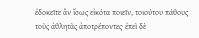ἐδοκεῖτε ἂν ἴσως εἰκότα ποιεῖν, τοιούτου πάθους τοὺς ἀθλητὰς ἀποτρέποντες· ἐπεὶ δὲ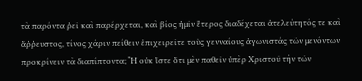τὰ παρόντα ῥεῖ καὶ παρέρχεται, καὶ βίος ἡμῖν ἕτερος διαδέχεται ἀτελεύτητός τε καὶ ἄῤῥευστος, τίνος χάριν πείθειν ἐπιχειρεῖτε τοὺς γενναίους ἀγωνιστάς τῶν μενόντων προκρίνειν τὰ διαπίπτοντα; Ἢ οὐκ ἴστε ὅτι μὲν παθεῖν ὑπὲρ Χριστοῦ τὴν τῶν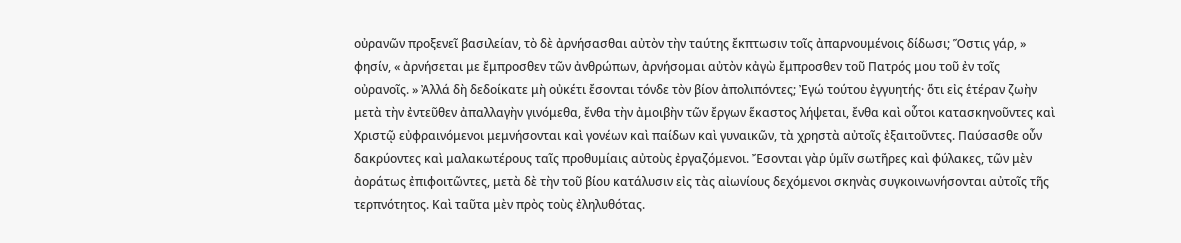οὐρανῶν προξενεῖ βασιλείαν, τὸ δὲ ἀρνήσασθαι αὐτὸν τὴν ταύτης ἔκπτωσιν τοῖς ἀπαρνουμένοις δίδωσι; Ὅστις γάρ, » φησίν, « ἀρνήσεται με ἔμπροσθεν τῶν ἀνθρώπων, ἀρνήσομαι αὐτὸν κἀγὼ ἔμπροσθεν τοῦ Πατρός μου τοῦ ἐν τοῖς οὐρανοῖς. » Ἀλλά δὴ δεδοίκατε μὴ οὐκέτι ἔσονται τόνδε τὸν βίον ἀπολιπόντες; Ἐγώ τούτου ἐγγυητής· ὅτι εἰς ἑτέραν ζωὴν μετὰ τὴν ἐντεῦθεν ἀπαλλαγὴν γινόμεθα, ἔνθα τὴν ἀμοιβὴν τῶν ἔργων ἕκαστος λήψεται, ἔνθα καὶ οὗτοι κατασκηνοῦντες καὶ Χριστῷ εὐφραινόμενοι μεμνήσονται καὶ γονέων καὶ παίδων καὶ γυναικῶν, τὰ χρηστὰ αὐτοῖς ἐξαιτοῦντες. Παύσασθε οὖν δακρύοντες καὶ μαλακωτέρους ταῖς προθυμίαις αὐτοὺς ἐργαζόμενοι. Ἔσονται γὰρ ὑμῖν σωτῆρες καὶ φύλακες, τῶν μὲν ἀοράτως ἐπιφοιτῶντες, μετὰ δὲ τὴν τοῦ βίου κατάλυσιν εἰς τὰς αἰωνίους δεχόμενοι σκηνὰς συγκοινωνήσονται αὐτοῖς τῆς τερπνότητος. Καὶ ταῦτα μὲν πρὸς τοὺς ἐληλυθότας.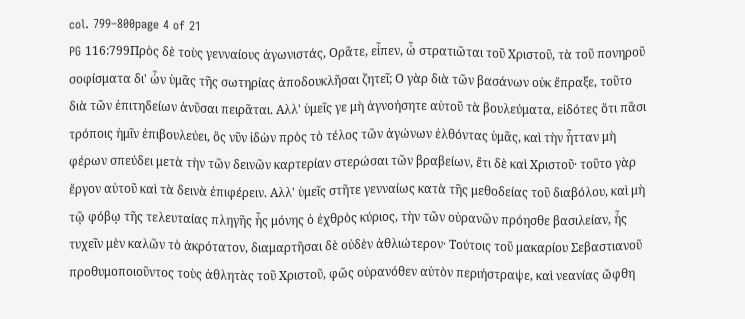col. 799–800page 4 of 21
PG 116:799Πρὸς δὲ τοὺς γενναίους ἀγωνιστάς, Ορᾶτε, εἶπεν, ὦ στρατιῶται τοῦ Χριστοῦ, τὰ τοῦ πονηροῦ σοφίσματα δι' ὧν ὑμᾶς τῆς σωτηρίας ἀποδουκλῆσαι ζητεῖ; Ο γὰρ διὰ τῶν βασάνων οὐκ ἔπραξε, τοῦτο διὰ τῶν ἐπιτηδείων ἀνῦσαι πειρᾶται. Αλλ' ὑμεῖς γε μὴ ἀγνοήσητε αὐτοῦ τὰ βουλεύματα, εἰδότες ὅτι πᾶσι τρόποις ἡμῖν ἐπιβουλεύει, ὃς νῦν ἰδὼν πρὸς τὸ τέλος τῶν ἀγώνων ἐλθόντας ὑμᾶς, καὶ τὴν ἧτταν μὴ φέρων σπεύδει μετὰ τὴν τῶν δεινῶν καρτερίαν στερώσαι τῶν βραβείων, ἔτι δὲ καὶ Χριστοῦ· τοῦτο γὰρ ἔργον αὐτοῦ καὶ τὰ δεινὰ ἐπιφέρειν. Αλλ' ὑμεῖς στῆτε γενναίως κατὰ τῆς μεθοδείας τοῦ διαβόλου, καὶ μὴ τῷ φόβῳ τῆς τελευταίας πληγῆς ἧς μόνης ὁ ἐχθρὸς κύριος, τὴν τῶν οὐρανῶν πρόησθε βασιλείαν, ἧς τυχεῖν μὲν καλῶν τὸ ἀκρότατον, διαμαρτῆσαι δὲ οὐδὲν ἀθλιώτερον· Τούτοις τοῦ μακαρίου Σεβαστιανοῦ προθυμοποιοῦντος τοὺς ἀθλητὰς τοῦ Χριστοῦ, φῶς οὐρανόθεν αὐτὸν περιήστραψε, καὶ νεανίας ὤφθη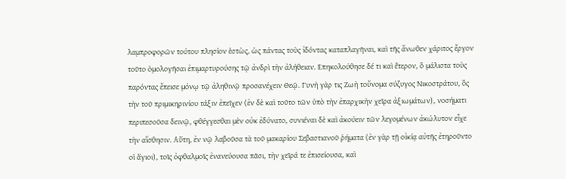λαμπροφορῶν τούτου πλησίον ἑστὼς, ὡς πάντας τοὺς ἰδόντας καταπλαγῆναι, καὶ τῆς ἄνωθεν χάριτος ἔργον τοῦτο ὁμολογῆσαι ἐπιμαρτυρούσης τῷ ἀνδρὶ τὴν ἀλήθειαν. Επηκολούθησε δέ τι καὶ ἕτερον, ὃ μάλιστα τοὺς παρόντας ἔπεισε μόνῳ τῷ ἀληθινῷ προσανέχειν Θεῷ. Γυνὴ γὰρ τις Ζωὴ τοὔνομα σύζυγος Νικοστράτου, ὃς τὴν τοῦ πριμικηρινίου τάξιν ἐπεῖχεν (ἐν δὲ καὶ τοῦτο τῶν ὑπὸ τὴν ἐπαρχικὴν χεῖρα ἀξιωμάτων), νοσήματι περιπεσοῦσα δεινῷ, φθέγγεσθαι μὲν οὐκ ἐδύνατο, συνιέναι δὲ καὶ ἀκούειν τῶν λεγομένων ἀκώλυτον εἶχε τὴν αἴσθησιν. Αὕτη, ἐν νῷ λαβοῦσα τὰ τοῦ μακαρίου Σεβαστιανοῦ ῥήματα (ἐν γὰρ τῇ οἰκίᾳ αὐτῆς ἐτηροῦντο οἱ ἅγιοι), τοῖς ὀφθαλμοῖς ἐνανεύουσα πᾶσι, τὴν χεῖρά τε ἐπισείουσα, καὶ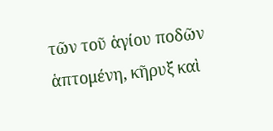τῶν τοῦ ἁγίου ποδῶν ἁπτομένη, κῆρυξ καὶ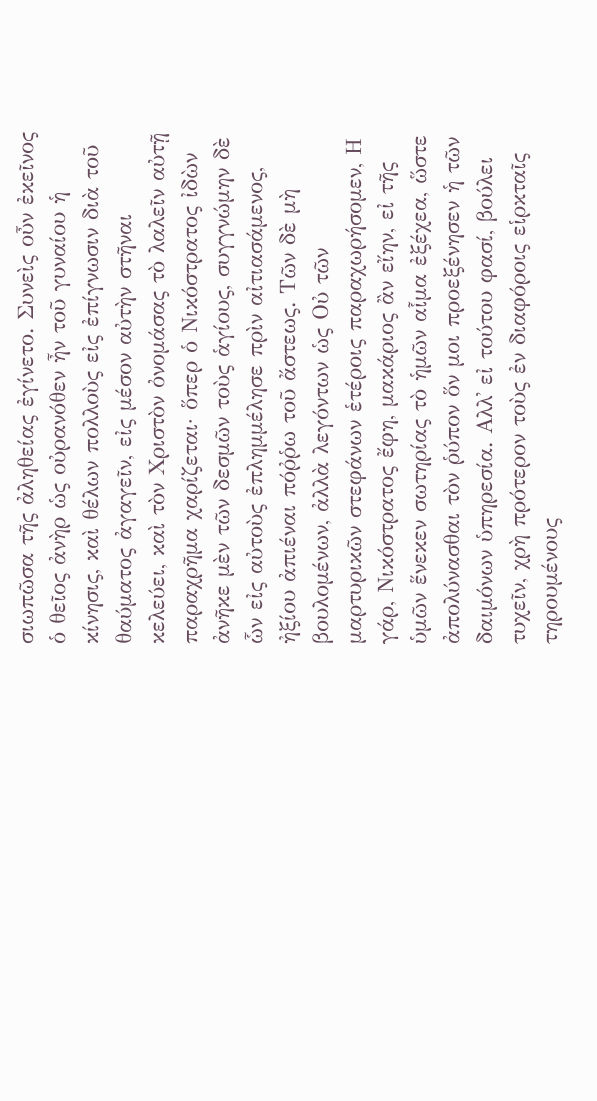σιωπῶσα τῆς ἀληθείας ἐγίνετο. Συνεὶς οὖν ἐκεῖνος ὁ θεῖος ἀνὴρ ὡς οὐρανόθεν ἦν τοῦ γυναίου ἡ κίνησις, καὶ θέλων πολλοὺς εἰς ἐπίγνωσιν διὰ τοῦ θαύματος ἀγαγεῖν, εἰς μέσον αὐτὴν στῆναι κελεύει, καὶ τὸν Χριστὸν ὀνομάσας τὸ λαλεῖν αὐτῇ παραχρῆμα χαρίζεται· ὅπερ ὁ Νικόστρατος ἰδὼν ἀνῆκε μὲν τῶν δεσμῶν τοὺς ἁγίους, συγγνώμην δὲ ὧν εἰς αὐτοὺς ἐπλημμέλησε πρὶν αἰτιασάμενος, ἠξίου ἀπιέναι πόῤῥω τοῦ ἄστεως. Τῶν δὲ μὴ βουλομένων, ἀλλὰ λεγόντων ὡς Οὐ τῶν μαρτυρικῶν στεφάνων ἑτέροις παραχωρήσομεν, Η γάρ, Νικόστρατος ἔφη, μακάριος ἂν εἴην, εἰ τῆς ὑμῶν ἕνεκεν σωτηρίας τὸ ἡμῶν αἷμα ἐξέχεα, ὥστε ἀπολύνασθαι τὸν ῥύπον ὅν μοι προεξένησεν ἡ τῶν δαιμόνων ὑπηρεσία. Αλλ᾽ εἰ τούτου φασί, βούλει τυχεῖν, χρὴ πρότερον τοὺς ἐν διαφόροις εἱρκταῖς τηρουμένους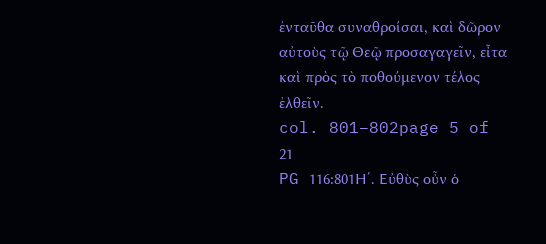ἐνταῦθα συναθροίσαι, καὶ δῶρον αὐτοὺς τῷ Θεῷ προσαγαγεῖν, εἶτα καὶ πρὸς τὸ ποθούμενον τέλος ἐλθεῖν.
col. 801–802page 5 of 21
PG 116:801Η΄. Εὐθὺς οὖν ὁ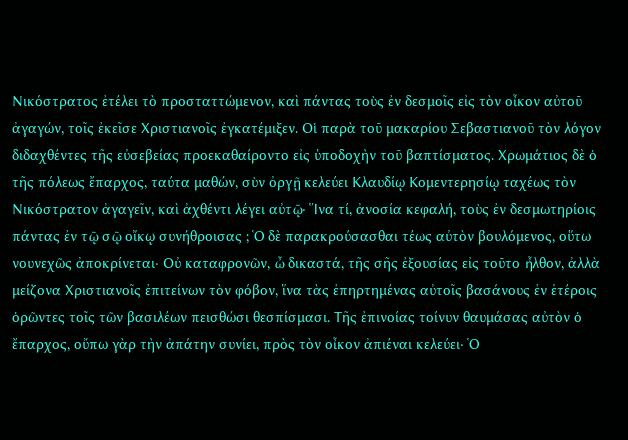Νικόστρατος ἐτέλει τὸ προσταττώμενον, καὶ πάντας τοὺς ἐν δεσμοῖς εἰς τὸν οἶκον αὐτοῦ ἀγαγών, τοῖς ἐκεῖσε Χριστιανοῖς ἐγκατέμιξεν. Οἱ παρὰ τοῦ μακαρίου Σεβαστιανοῦ τὸν λόγον διδαχθέντες τῆς εὐσεβείας προεκαθαίροντο εἰς ὑποδοχὴν τοῦ βαπτίσματος. Χρωμάτιος δὲ ὁ τῆς πόλεως ἔπαρχος, ταύτα μαθών, σὺν ὀργῇ κελεύει Κλαυδίῳ Κομεντερησίῳ ταχέως τὸν Νικόστρατον ἀγαγεῖν, καὶ ἀχθέντι λέγει αὐτῷ· Ἵνα τί, ἀνοσία κεφαλή, τοὺς ἐν δεσμωτηρίοις πάντας ἐν τῷ σῷ οἴκῳ συνήθροισας ; Ὁ δὲ παρακρούσασθαι τέως αὐτὸν βουλόμενος, οὕτω νουνεχῶς ἀποκρίνεται· Οὐ καταφρονῶν, ὦ δικαστά, τῆς σῆς ἐξουσίας εἰς τοῦτο ἦλθον, ἀλλὰ μείζονα Χριστιανοῖς ἐπιτείνων τὸν φόβον, ἵνα τὰς ἐπηρτημένας αὐτοῖς βασάνους ἐν ἑτέροις ὁρῶντες τοῖς τῶν βασιλέων πεισθώσι θεσπίσμασι. Τῆς ἐπινοίας τοίνυν θαυμάσας αὐτὸν ὁ ἔπαρχος, οὔπω γὰρ τὴν ἀπάτην συνίει, πρὸς τὸν οἶκον ἀπιέναι κελεύει· Ὁ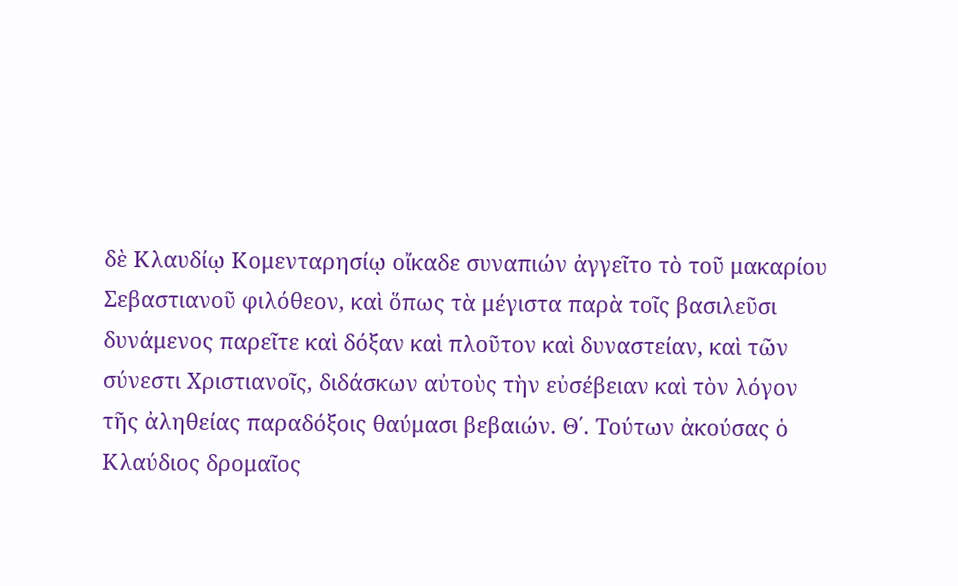δὲ Κλαυδίῳ Κομενταρησίῳ οἴκαδε συναπιών ἀγγεῖτο τὸ τοῦ μακαρίου Σεβαστιανοῦ φιλόθεον, καὶ ὅπως τὰ μέγιστα παρὰ τοῖς βασιλεῦσι δυνάμενος παρεῖτε καὶ δόξαν καὶ πλοῦτον καὶ δυναστείαν, καὶ τῶν σύνεστι Χριστιανοῖς, διδάσκων αὐτοὺς τὴν εὐσέβειαν καὶ τὸν λόγον τῆς ἀληθείας παραδόξοις θαύμασι βεβαιών. Θ΄. Τούτων ἀκούσας ὁ Κλαύδιος δρομαῖος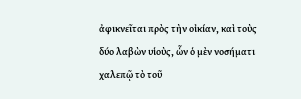ἀφικνεῖται πρὸς τὴν οἰκίαν, καὶ τοὺς δύο λαβὼν υἱοὺς, ὧν ὁ μὲν νοσήματι χαλεπῷ τὸ τοῦ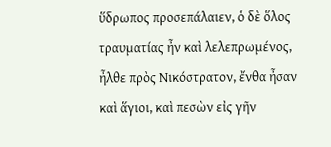ὕδρωπος προσεπάλαιεν, ὁ δὲ ὅλος τραυματίας ἦν καὶ λελεπρωμένος, ἦλθε πρὸς Νικόστρατον, ἔνθα ἦσαν καὶ ἅγιοι, καὶ πεσὼν εἰς γῆν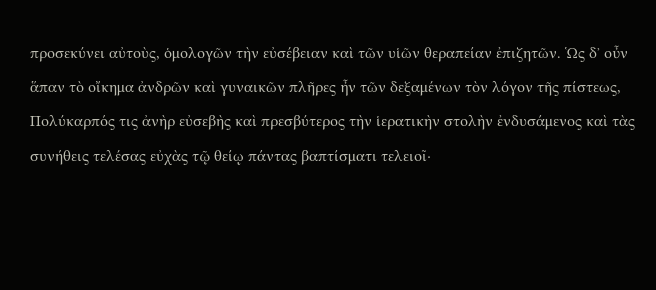προσεκύνει αὐτοὺς, ὁμολογῶν τὴν εὐσέβειαν καὶ τῶν υἱῶν θεραπείαν ἐπιζητῶν. Ὡς δ᾿ οὖν ἅπαν τὸ οἴκημα ἀνδρῶν καὶ γυναικῶν πλῆρες ἦν τῶν δεξαμένων τὸν λόγον τῆς πίστεως, Πολύκαρπός τις ἀνὴρ εὐσεβὴς καὶ πρεσβύτερος τὴν ἱερατικὴν στολὴν ἐνδυσάμενος καὶ τὰς συνήθεις τελέσας εὐχὰς τῷ θείῳ πάντας βαπτίσματι τελειοῖ·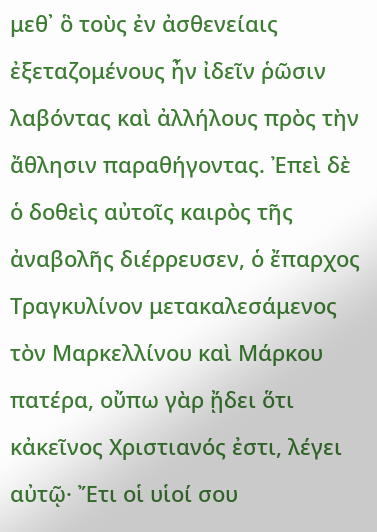μεθ᾿ ὃ τοὺς ἐν ἀσθενείαις ἐξεταζομένους ἦν ἰδεῖν ῥῶσιν λαβόντας καὶ ἀλλήλους πρὸς τὴν ἄθλησιν παραθήγοντας. Ἐπεὶ δὲ ὁ δοθεὶς αὐτοῖς καιρὸς τῆς ἀναβολῆς διέρρευσεν, ὁ ἔπαρχος Τραγκυλίνον μετακαλεσάμενος τὸν Μαρκελλίνου καὶ Μάρκου πατέρα, οὔπω γὰρ ᾔδει ὅτι κἀκεῖνος Χριστιανός ἐστι, λέγει αὐτῷ· Ἔτι οἱ υἱοί σου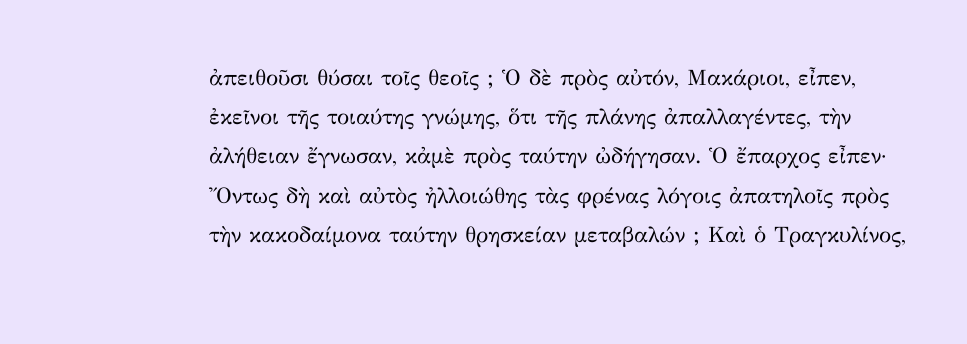ἀπειθοῦσι θύσαι τοῖς θεοῖς ; Ὁ δὲ πρὸς αὐτόν, Μακάριοι, εἶπεν, ἐκεῖνοι τῆς τοιαύτης γνώμης, ὅτι τῆς πλάνης ἀπαλλαγέντες, τὴν ἀλήθειαν ἔγνωσαν, κἀμὲ πρὸς ταύτην ὠδήγησαν. Ὁ ἔπαρχος εἶπεν· Ὄντως δὴ καὶ αὐτὸς ἠλλοιώθης τὰς φρένας λόγοις ἀπατηλοῖς πρὸς τὴν κακοδαίμονα ταύτην θρησκείαν μεταβαλών ; Καὶ ὁ Τραγκυλίνος,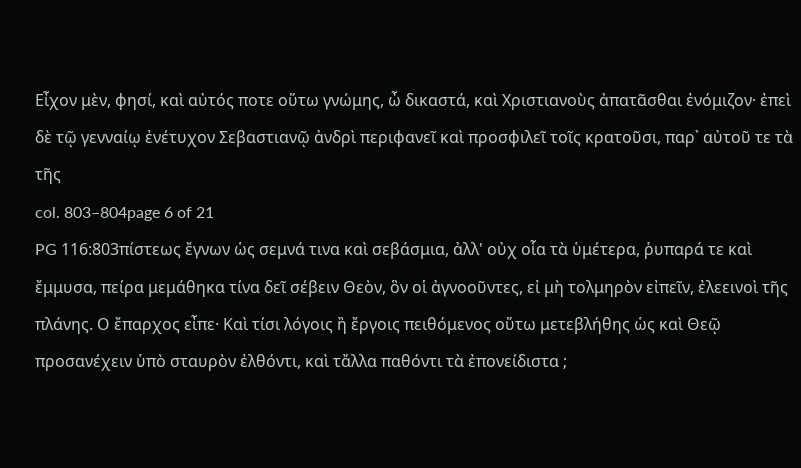Εἶχον μὲν, φησί, καὶ αὐτός ποτε οὕτω γνώμης, ὦ δικαστά, καὶ Χριστιανοὺς ἀπατᾶσθαι ἐνόμιζον· ἐπεὶ δὲ τῷ γενναίῳ ἐνέτυχον Σεβαστιανῷ ἀνδρὶ περιφανεῖ καὶ προσφιλεῖ τοῖς κρατοῦσι, παρ᾿ αὐτοῦ τε τὰ τῆς
col. 803–804page 6 of 21
PG 116:803πίστεως ἔγνων ὡς σεμνά τινα καὶ σεβάσμια, ἀλλ' οὐχ οἷα τὰ ὑμέτερα, ῥυπαρά τε καὶ ἔμμυσα, πείρα μεμάθηκα τίνα δεῖ σέβειν Θεὸν, ὃν οἱ ἀγνοοῦντες, εἰ μὴ τολμηρὸν εἰπεῖν, ἐλεεινοὶ τῆς πλάνης. Ο ἔπαρχος εἶπε· Καὶ τίσι λόγοις ἢ ἔργοις πειθόμενος οὕτω μετεβλήθης ὡς καὶ Θεῷ προσανέχειν ὑπὸ σταυρὸν ἐλθόντι, καὶ τἄλλα παθόντι τὰ ἐπονείδιστα ;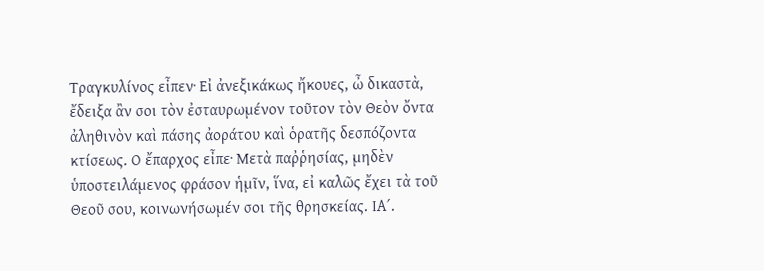Τραγκυλίνος εἶπεν· Εἰ ἀνεξικάκως ἤκουες, ὦ δικαστὰ, ἔδειξα ἂν σοι τὸν ἐσταυρωμένον τοῦτον τὸν Θεὸν ὄντα ἀληθινὸν καὶ πάσης ἀοράτου καὶ ὁρατῆς δεσπόζοντα κτίσεως. Ο ἔπαρχος εἶπε· Μετὰ παῤῥησίας, μηδὲν ὑποστειλάμενος φράσον ἡμῖν, ἵνα, εἰ καλῶς ἔχει τὰ τοῦ Θεοῦ σου, κοινωνήσωμέν σοι τῆς θρησκείας. ΙΑ΄.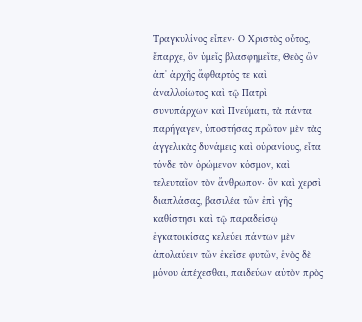Τραγκυλίνος εἶπεν· Ο Χριστὸς οὗτος, ἔπαρχε, ὃν ὑμεῖς βλασφημεῖτε, Θεὸς ὢν ἀπ᾿ ἀρχῆς ἄφθαρτός τε καὶ ἀναλλοίωτος καὶ τῷ Πατρὶ συνυπάρχων καὶ Πνεύματι, τὰ πάντα παρήγαγεν, ὑποστήσας πρῶτον μὲν τὰς ἀγγελικὰς δυνάμεις καὶ οὐρανίους, εἶτα τόνδε τὸν ὁρώμενον κόσμον, καὶ τελευταῖον τὸν ἄνθρωπον· ὃν καὶ χερσὶ διαπλάσας, βασιλέα τῶν ἐπὶ γῆς καθίστησι καὶ τῷ παραδείσῳ ἐγκατοικίσας κελεύει πάντων μὲν ἀπολαύειν τῶν ἐκεῖσε φυτῶν, ἑνὸς δὲ μόνου ἀπέχεσθαι, παιδεύων αὐτὸν πρὸς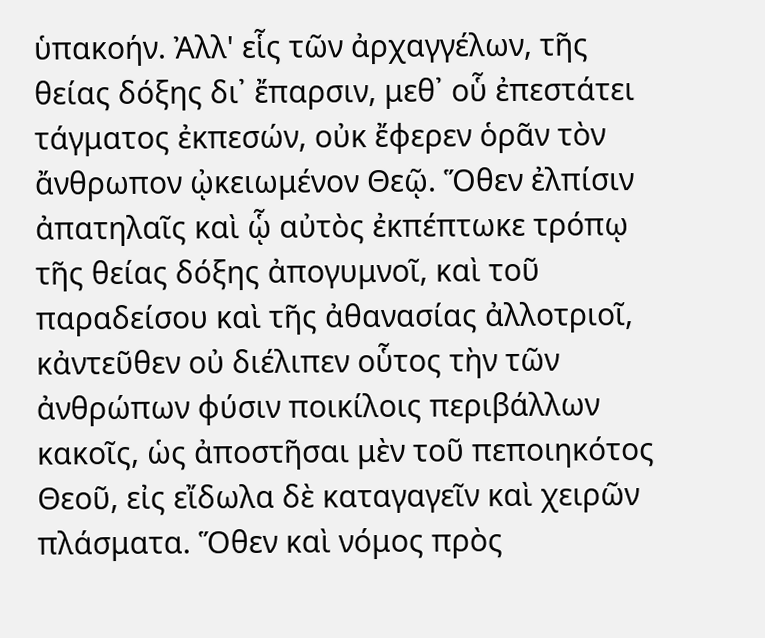ὑπακοήν. Ἀλλ' εἷς τῶν ἀρχαγγέλων, τῆς θείας δόξης δι᾽ ἔπαρσιν, μεθ᾽ οὗ ἐπεστάτει τάγματος ἐκπεσών, οὐκ ἔφερεν ὁρᾶν τὸν ἄνθρωπον ᾠκειωμένον Θεῷ. Ὅθεν ἐλπίσιν ἀπατηλαῖς καὶ ᾧ αὐτὸς ἐκπέπτωκε τρόπῳ τῆς θείας δόξης ἀπογυμνοῖ, καὶ τοῦ παραδείσου καὶ τῆς ἀθανασίας ἀλλοτριοῖ, κἀντεῦθεν οὐ διέλιπεν οὗτος τὴν τῶν ἀνθρώπων φύσιν ποικίλοις περιβάλλων κακοῖς, ὡς ἀποστῆσαι μὲν τοῦ πεποιηκότος Θεοῦ, εἰς εἴδωλα δὲ καταγαγεῖν καὶ χειρῶν πλάσματα. Ὅθεν καὶ νόμος πρὸς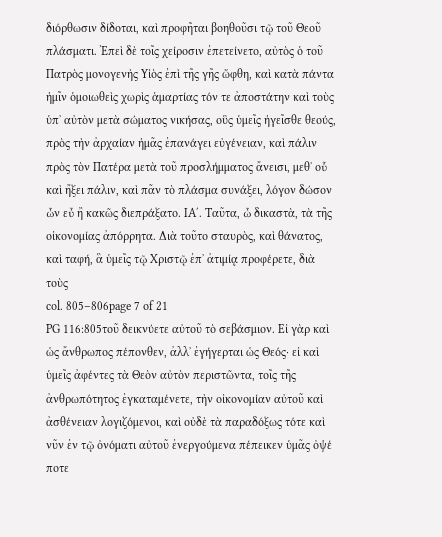διόρθωσιν δίδοται, καὶ προφῆται βοηθοῦσι τῷ τοῦ Θεοῦ πλάσματι. Ἐπεὶ δὲ τοῖς χείροσιν ἐπετείνετο, αὐτὸς ὁ τοῦ Πατρὸς μονογενὴς Υἱὸς ἐπὶ τῆς γῆς ὤφθη, καὶ κατὰ πάντα ἡμῖν ὁμοιωθεὶς χωρὶς ἁμαρτίας τόν τε ἀποστάτην καὶ τοὺς ὑπ᾽ αὐτὸν μετὰ σώματος νικήσας, οὓς ὑμεῖς ἡγεῖσθε θεούς, πρὸς τὴν ἀρχαίαν ἡμᾶς ἐπανάγει εὐγένειαν, καὶ πάλιν πρὸς τὸν Πατέρα μετὰ τοῦ προσλήμματος ἄνεισι, μεθ᾽ οὗ καὶ ἤξει πάλιν, καὶ πᾶν τὸ πλάσμα συνάξει, λόγον δώσον ὧν εὖ ἢ κακῶς διεπράξατο. ΙΑ΄. Ταῦτα, ὦ δικαστὰ, τὰ τῆς οἰκονομίας ἀπόρρητα. Διὰ τοῦτο σταυρὸς, καὶ θάνατος, καὶ ταφή, ἃ ὑμεῖς τῷ Χριστῷ ἐπ᾽ ἀτιμίᾳ προφέρετε, διὰ τοὺς
col. 805–806page 7 of 21
PG 116:805τοῦ δεικνύετε αὐτοῦ τὸ σεβάσμιον. Εἰ γὰρ καὶ ὡς ἄνθρωπος πέπονθεν, ἀλλ᾽ ἐγήγερται ὡς Θεός· εἰ καὶ ὑμεῖς ἀφέντες τὰ Θεὸν αὐτὸν περιστῶντα, τοῖς τῆς ἀνθρωπότητος ἐγκαταμένετε, τὴν οἰκονομίαν αὐτοῦ καὶ ἀσθένειαν λογιζόμενοι, καὶ οὐδὲ τὰ παραδόξως τότε καὶ νῦν ἐν τῷ ὀνόματι αὐτοῦ ἐνεργούμενα πέπεικεν ὑμᾶς ὀψέ ποτε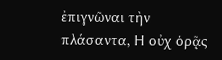ἐπιγνῶναι τὴν πλάσαντα, Η οὐχ ὁρᾷς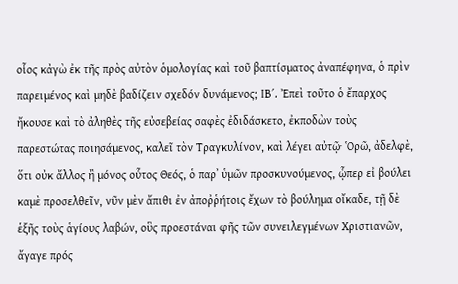οἷος κἀγὼ ἐκ τῆς πρὸς αὐτὸν ὁμολογίας καὶ τοῦ βαπτίσματος ἀναπέφηνα, ὁ πρὶν παρειμένος καὶ μηδὲ βαδίζειν σχεδόν δυνάμενος; ΙΒ΄. Ἐπεὶ τοῦτο ὁ ἔπαρχος ἤκουσε καὶ τὸ ἀληθὲς τῆς εὐσεβείας σαφὲς ἐδιδάσκετο, ἐκποδὼν τοὺς παρεστώτας ποιησάμενος, καλεῖ τὸν Τραγκυλίνον, καὶ λέγει αὐτῷ· Ὁρῶ, ἀδελφὲ, ὅτι οὐκ ἄλλος ἢ μόνος οὗτος Θεός, ὁ παρ᾽ ὑμῶν προσκυνούμενος, ᾧπερ εἰ βούλει καμὲ προσελθεῖν, νῦν μὲν ἄπιθι ἐν ἀποῤῥήτοις ἔχων τὸ βούλημα οἴκαδε, τῇ δὲ ἑξῆς τοὺς ἁγίους λαβών, οὓς προεστάναι φῆς τῶν συνειλεγμένων Χριστιανῶν, ἄγαγε πρός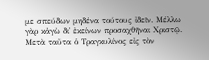με σπεύδων μηδένα τούτους ἰδεῖν. Μέλλω γὰρ κἀγὼ δι᾽ ἐκείνων προσαχθῆναι Χριστῷ. Μετὰ ταῦτα ὁ Τραγκυλίνος εἰς τὸν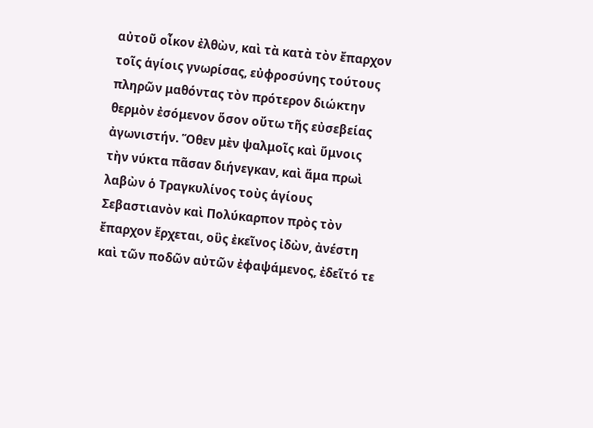αὐτοῦ οἶκον ἐλθὼν, καὶ τὰ κατὰ τὸν ἔπαρχον τοῖς ἁγίοις γνωρίσας, εὐφροσύνης τούτους πληρῶν μαθόντας τὸν πρότερον διώκτην θερμὸν ἐσόμενον ὅσον οὔτω τῆς εὐσεβείας ἀγωνιστήν. Ὅθεν μὲν ψαλμοῖς καὶ ὕμνοις τὴν νύκτα πᾶσαν διήνεγκαν, καὶ ἅμα πρωὶ λαβὼν ὁ Τραγκυλίνος τοὺς ἁγίους Σεβαστιανὸν καὶ Πολύκαρπον πρὸς τὸν ἔπαρχον ἔρχεται, οὓς ἐκεῖνος ἰδὼν, ἀνέστη καὶ τῶν ποδῶν αὐτῶν ἐφαψάμενος, ἐδεῖτό τε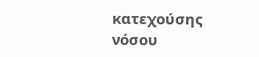κατεχούσης νόσου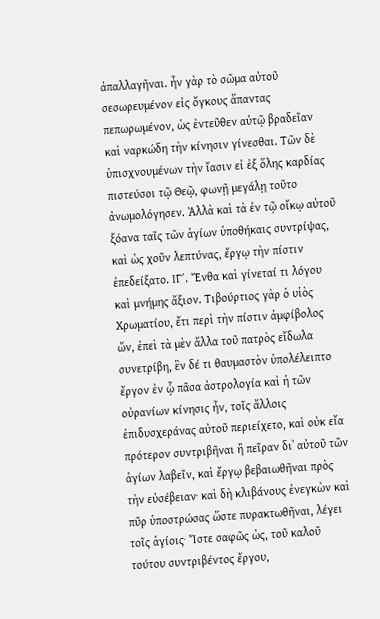ἀπαλλαγῆναι. ἦν γὰρ τὸ σῶμα αὐτοῦ σεσωρευμένον εἰς ὄγκους ἅπαντας πεπωρωμένον, ὡς ἐντεῦθεν αὐτῷ βραδεῖαν καὶ ναρκώδη τὴν κίνησιν γίνεσθαι. Τῶν δὲ ὑπισχνουμένων τὴν ἴασιν εἰ ἐξ ὅλης καρδίας πιστεύσοι τῷ Θεῷ, φωνῇ μεγάλῃ τοῦτο ἀνωμολόγησεν. Ἀλλὰ καὶ τὰ ἐν τῷ οἴκῳ αὐτοῦ ξόανα ταῖς τῶν ἁγίων ὑποθήκαις συντρίψας, καὶ ὡς χοῦν λεπτύνας, ἔργῳ τὴν πίστιν ἐπεδείξατο. ΙΓ΄. Ἔνθα καὶ γίνεταί τι λόγου καὶ μνήμης ἄξιον. Τιβούρτιος γὰρ ὁ υἱὸς Χρωματίου, ἔτι περὶ τὴν πίστιν ἀμφίβολος ὤν, ἐπεὶ τὰ μὲν ἄλλα τοῦ πατρὸς εἴδωλα συνετρίβη, ἓν δέ τι θαυμαστὸν ὑπολέλειπτο ἔργον ἐν ᾧ πᾶσα ἀστρολογία καὶ ἡ τῶν οὐρανίων κίνησις ἦν, τοῖς ἄλλοις ἐπιδυσχεράνας αὐτοῦ περιείχετο, καὶ οὐκ εἴα πρότερον συντριβῆναι ἢ πεῖραν δι᾽ αὐτοῦ τῶν ἁγίων λαβεῖν, καὶ ἔργῳ βεβαιωθῆναι πρὸς τὴν εὐσέβειαν· καὶ δὴ κλιβάνους ἐνεγκὼν καὶ πῦρ ὑποστρώσας ὥστε πυρακτωθῆναι, λέγει τοῖς ἁγίοις· Ἴστε σαφῶς ὡς, τοῦ καλοῦ τούτου συντριβέντος ἔργου,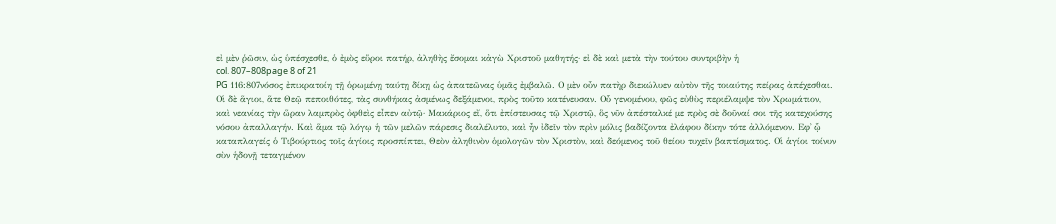εἰ μὲν ῥῶσιν, ὡς ὑπέσχεσθε, ὁ ἐμὸς εὕροι πατήρ, ἀληθὴς ἔσομαι κἀγὼ Χριστοῦ μαθητής· εἰ δὲ καὶ μετὰ τὴν τούτου συντριβὴν ἡ
col. 807–808page 8 of 21
PG 116:807νόσος ἐπικρατοίη τῇ ὁρωμένῃ ταύτῃ δίκῃ ὡς ἀπατεῶνας ὑμᾶς ἐμβαλῶ. Ο μὲν οὖν πατὴρ διεκώλυεν αὐτὸν τῆς τοιαύτης πείρας ἀπέχεσθαι. Οἱ δὲ ἅγιοι, ἅτε Θεῷ πεποιθότες, τὰς συνθήκας ἀσμένως δεξάμενοι, πρὸς τοῦτο κατένευσαν. Οὗ γενομένου, φῶς εὐθὺς περιέλαμψε τὸν Χρωμάτιον, καὶ νεανίας τὴν ὥραν λαμπρὸς ὀφθεὶς εἶπεν αὐτῷ· Μακάριος εἴ, ὅτι ἐπίστευσας τῷ Χριστῷ, ὃς νῦν ἀπέσταλκέ με πρὸς σὲ δοῦναί σοι τῆς κατεχούσης νόσου ἀπαλλαγήν. Καὶ ἅμα τῷ λόγῳ ἡ τῶν μελῶν πάρεσις διαλέλυτο, καὶ ἦν ἰδεῖν τὸν πρὶν μόλις βαδίζοντα ἐλάφου δίκην τότε ἀλλόμενον. Εφ᾽ ᾧ καταπλαγείς ὁ Τιβούρτιος τοῖς ἁγίοις προσπίπτει, Θεὸν ἀληθινὸν ὁμολογῶν τὸν Χριστὸν, καὶ δεόμενος τοῦ θείου τυχεῖν βαπτίσματος. Οἱ ἁγίοι τοίνυν σὺν ἡδονῇ τεταγμένον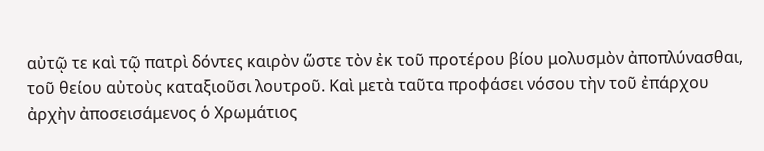αὐτῷ τε καὶ τῷ πατρὶ δόντες καιρὸν ὥστε τὸν ἐκ τοῦ προτέρου βίου μολυσμὸν ἀποπλύνασθαι, τοῦ θείου αὐτοὺς καταξιοῦσι λουτροῦ. Καὶ μετὰ ταῦτα προφάσει νόσου τὴν τοῦ ἐπάρχου ἀρχὴν ἀποσεισάμενος ὁ Χρωμάτιος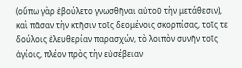(οὔπω γὰρ ἐβούλετο γνωσθῆναι αὐτοῦ τὴν μετάθεσιν), καὶ πᾶσαν τὴν κτῆσιν τοῖς δεομένοις σκορπίσας, τοῖς τε δούλοις ἐλευθερίαν παρασχών, τὸ λοιπὸν συνῆν τοῖς ἁγίοις, πλέον πρὸς τὴν εὐσέβειαν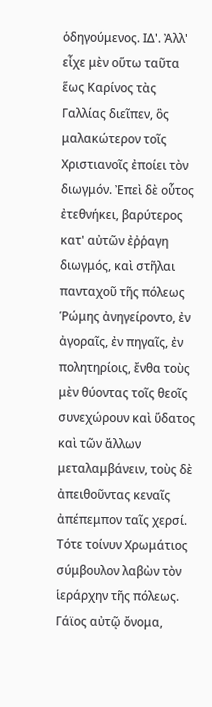ὁδηγούμενος. ΙΔ'. Ἀλλ' εἶχε μὲν οὕτω ταῦτα ἕως Καρίνος τὰς Γαλλίας διεῖπεν, ὃς μαλακώτερον τοῖς Χριστιανοῖς ἐποίει τὸν διωγμόν. Ἐπεὶ δὲ οὗτος ἐτεθνήκει, βαρύτερος κατ' αὐτῶν ἐῤῥαγη διωγμός, καὶ στῆλαι πανταχοῦ τῆς πόλεως Ῥώμης ἀνηγείροντο, ἐν ἀγοραῖς, ἐν πηγαῖς, ἐν πολητηρίοις, ἔνθα τοὺς μὲν θύοντας τοῖς θεοῖς συνεχώρουν καὶ ὕδατος καὶ τῶν ἄλλων μεταλαμβάνειν, τοὺς δὲ ἀπειθοῦντας κεναῖς ἀπέπεμπον ταῖς χερσί. Τότε τοίνυν Χρωμάτιος σύμβουλον λαβὼν τὸν ἱεράρχην τῆς πόλεως. Γάϊος αὐτῷ ὄνομα,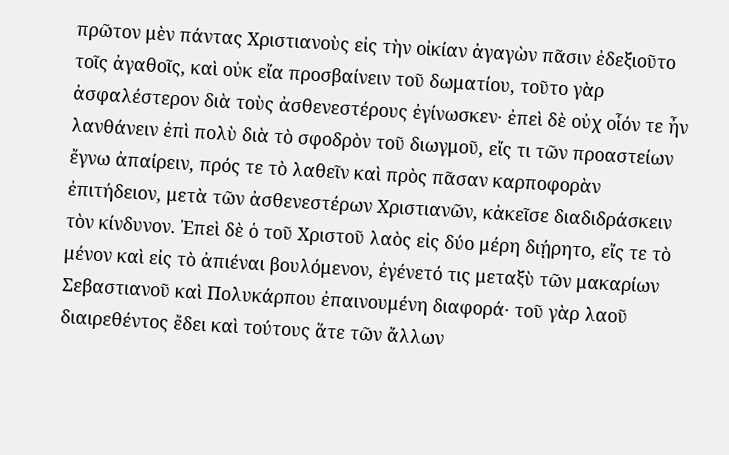πρῶτον μὲν πάντας Χριστιανοὺς εἰς τὴν οἰκίαν ἀγαγὼν πᾶσιν ἐδεξιοῦτο τοῖς ἀγαθοῖς, καὶ οὐκ εἴα προσβαίνειν τοῦ δωματίου, τοῦτο γὰρ ἀσφαλέστερον διὰ τοὺς ἀσθενεστέρους ἐγίνωσκεν· ἐπεὶ δὲ οὐχ οἷόν τε ἦν λανθάνειν ἐπὶ πολὺ διὰ τὸ σφοδρὸν τοῦ διωγμοῦ, εἴς τι τῶν προαστείων ἔγνω ἀπαίρειν, πρός τε τὸ λαθεῖν καὶ πρὸς πᾶσαν καρποφορὰν ἐπιτήδειον, μετὰ τῶν ἀσθενεστέρων Χριστιανῶν, κἀκεῖσε διαδιδράσκειν τὸν κίνδυνον. Ἐπεὶ δὲ ὁ τοῦ Χριστοῦ λαὸς εἰς δύο μέρη διῄρητο, εἴς τε τὸ μένον καὶ εἰς τὸ ἀπιέναι βουλόμενον, ἐγένετό τις μεταξὺ τῶν μακαρίων Σεβαστιανοῦ καὶ Πολυκάρπου ἐπαινουμένη διαφορά· τοῦ γὰρ λαοῦ διαιρεθέντος ἔδει καὶ τούτους ἅτε τῶν ἄλλων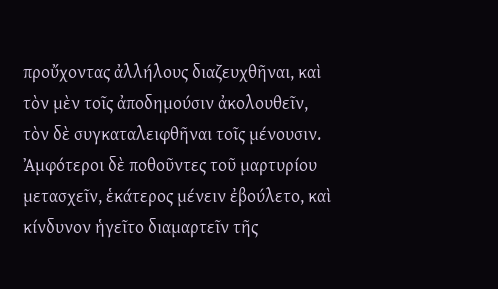προὔχοντας ἀλλήλους διαζευχθῆναι, καὶ τὸν μὲν τοῖς ἀποδημούσιν ἀκολουθεῖν, τὸν δὲ συγκαταλειφθῆναι τοῖς μένουσιν. Ἀμφότεροι δὲ ποθοῦντες τοῦ μαρτυρίου μετασχεῖν, ἑκάτερος μένειν ἐβούλετο, καὶ κίνδυνον ἡγεῖτο διαμαρτεῖν τῆς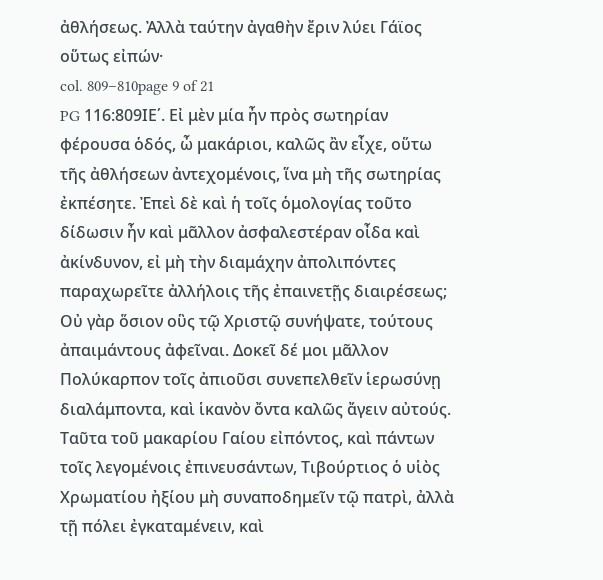ἀθλήσεως. Ἀλλὰ ταύτην ἀγαθὴν ἔριν λύει Γάϊος οὕτως εἰπών·
col. 809–810page 9 of 21
PG 116:809ΙΕ΄. Εἰ μὲν μία ἦν πρὸς σωτηρίαν φέρουσα ὁδός, ὦ μακάριοι, καλῶς ἂν εἶχε, οὕτω τῆς ἀθλήσεων ἀντεχομένοις, ἵνα μὴ τῆς σωτηρίας ἐκπέσητε. Ἐπεὶ δὲ καὶ ἡ τοῖς ὁμολογίας τοῦτο δίδωσιν ἦν καὶ μᾶλλον ἀσφαλεστέραν οἶδα καὶ ἀκίνδυνον, εἰ μὴ τὴν διαμάχην ἀπολιπόντες παραχωρεῖτε ἀλλήλοις τῆς ἐπαινετῇς διαιρέσεως; Οὐ γὰρ ὅσιον οὓς τῷ Χριστῷ συνήψατε, τούτους ἀπαιμάντους ἀφεῖναι. Δοκεῖ δέ μοι μᾶλλον Πολύκαρπον τοῖς ἀπιοῦσι συνεπελθεῖν ἱερωσύνῃ διαλάμποντα, καὶ ἱκανὸν ὄντα καλῶς ἄγειν αὐτούς. Ταῦτα τοῦ μακαρίου Γαίου εἰπόντος, καὶ πάντων τοῖς λεγομένοις ἐπινευσάντων, Τιβούρτιος ὁ υἱὸς Χρωματίου ἠξίου μὴ συναποδημεῖν τῷ πατρὶ, ἀλλὰ τῇ πόλει ἐγκαταμένειν, καὶ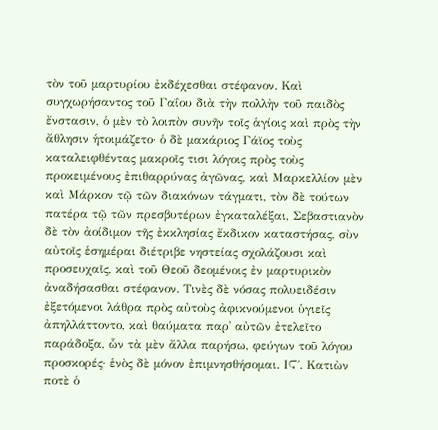τὸν τοῦ μαρτυρίου ἐκδέχεσθαι στέφανον. Καὶ συγχωρήσαντος τοῦ Γαΐου διὰ τὴν πολλὴν τοῦ παιδὸς ἔνστασιν, ὁ μὲν τὸ λοιπὸν συνῆν τοῖς ἁγίοις καὶ πρὸς τὴν ἄθλησιν ἡτοιμάζετο· ὁ δὲ μακάριος Γάϊος τοὺς καταλειφθέντας μακροῖς τισι λόγοις πρὸς τοὺς προκειμένους ἐπιθαρρύνας ἀγῶνας, καὶ Μαρκελλίον μὲν καὶ Μάρκον τῷ τῶν διακόνων τάγματι, τὸν δὲ τούτων πατέρα τῷ τῶν πρεσβυτέρων ἐγκαταλέξαι, Σεβαστιανὸν δὲ τὸν ἀοίδιμον τῆς ἐκκλησίας ἔκδικον καταστήσας, σὺν αὐτοῖς ἑσημέραι διέτριβε νηστείας σχολάζουσι καὶ προσευχαῖς, καὶ τοῦ Θεοῦ δεομένοις ἐν μαρτυρικὸν ἀναδήσασθαι στέφανον. Τινὲς δὲ νόσας πολυειδέσιν ἐξετόμενοι λάθρα πρὸς αὐτοὺς ἀφικνούμενοι ὑγιεῖς ἀπηλλάττοντο, καὶ θαύματα παρ᾽ αὐτῶν ἐτελεῖτο παράδοξα, ὧν τὰ μὲν ἄλλα παρήσω, φεύγων τοῦ λόγου προσκορές· ἑνὸς δὲ μόνον ἐπιμνησθήσομαι. ΙϚ΄. Κατιὼν ποτὲ ὁ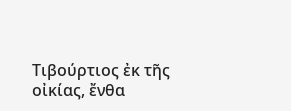Τιβούρτιος ἐκ τῆς οἰκίας, ἔνθα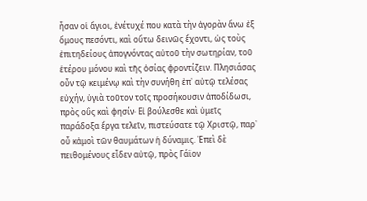ἦσαν οἱ ἅγιοι, ἐνέτυχέ που κατὰ τὴν ἀγορὰν ἄνω ἐξ ὅμους πεσόντι, καὶ οὕτω δεινῶς ἔχοντι, ὡς τοὺς ἐπιτηδείους ἀπογνόντας αὐτοῦ τὴν σωτηρίαν, τοῦ ἑτέρου μόνου καὶ τῆς ὁσίας φροντίζειν. Πλησιάσας οὖν τῷ κειμένῳ καὶ τὴν συνήθη ἐπ᾿ αὐτῷ τελέσας εὐχήν, ὑγιὰ τοῦτον τοῖς προσήκουσιν ἀποδίδωσι, πρὸς οὓς καὶ φησίν· Εἰ βούλεσθε καὶ ὑμεῖς παράδοξα ἔργα τελεῖν, πιστεύσατε τῷ Χριστῷ, παρ᾽ οὗ κἀμοὶ τῶν θαυμάτων ἡ δύναμις. Ἐπεὶ δὲ πειθομένους εἶδεν αὐτῷ, πρὸς Γάϊον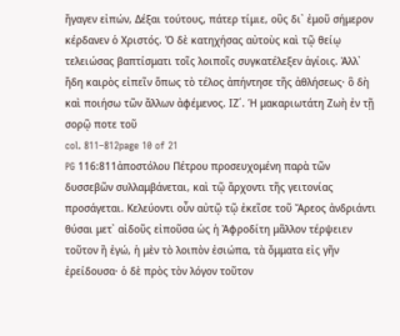ἤγαγεν εἰπών, Δέξαι τούτους, πάτερ τίμιε, οὓς δι᾿ ἐμοῦ σήμερον κέρδανεν ὁ Χριστός. Ὁ δὲ κατηχήσας αὐτοὺς καὶ τῷ θείῳ τελειώσας βαπτίσματι τοῖς λοιποῖς συγκατέλεξεν ἁγίοις. Ἀλλ᾿ ἤδη καιρὸς εἰπεῖν ὅπως τὸ τέλος ἀπήντησε τῆς ἀθλήσεως· ὃ δὴ καὶ ποιήσω τῶν ἄλλων ἀφέμενος. ΙΖ΄. Ἡ μακαριωτάτη Ζωὴ ἐν τῇ σορῷ ποτε τοῦ
col. 811–812page 10 of 21
PG 116:811ἀποστόλου Πέτρου προσευχομένη παρὰ τῶν δυσσεβῶν συλλαμβάνεται, καὶ τῷ ἄρχοντι τῆς γειτονίας προσάγεται. Κελεύοντι οὖν αὐτῷ τῷ ἐκεῖσε τοῦ Ἄρεος ἀνδριάντι θύσαι μετ᾿ αἰδοῦς εἰποῦσα ὡς ἡ Ἀφροδίτη μᾶλλον τέρψειεν τοῦτον ἢ ἐγώ, ἡ μὲν τὸ λοιπὸν ἐσιώπα, τὰ ὄμματα εἰς γῆν ἐρείδουσα· ὁ δὲ πρὸς τὸν λόγον τοῦτον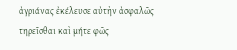ἀγριάνας ἐκέλευσε αὐτὴν ἀσφαλῶς τηρεῖσθαι καὶ μήτε φῶς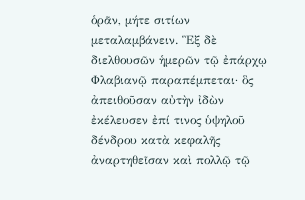ὁρᾶν, μήτε σιτίων μεταλαμβάνειν. Ἓξ δὲ διελθουσῶν ἡμερῶν τῷ ἐπάρχῳ Φλαβιανῷ παραπέμπεται· ὃς ἀπειθοῦσαν αὐτὴν ἰδὼν ἐκέλευσεν ἐπί τινος ὑψηλοῦ δένδρου κατὰ κεφαλῆς ἀναρτηθεῖσαν καὶ πολλῷ τῷ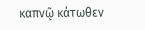καπνῷ κάτωθεν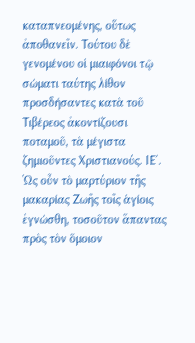καταπνεομένης, οὕτως ἀποθανεῖν. Τούτου δὲ γενομένου οἱ μιαιφόνοι τῷ σώματι ταύτης λίθον προσδήσαντες κατὰ τοῦ Τιβέρεος ἀκοντίζουσι ποταμοῦ, τὰ μέγιστα ζημιοῦντες Χριστιανούς. ΙΕ΄. Ὡς οὖν τὸ μαρτύριον τῆς μακαρίας Ζωῆς τοῖς ἁγίοις ἐγνώσθη, τοσοῦτον ἅπαντας πρὸς τὸν ὅμοιον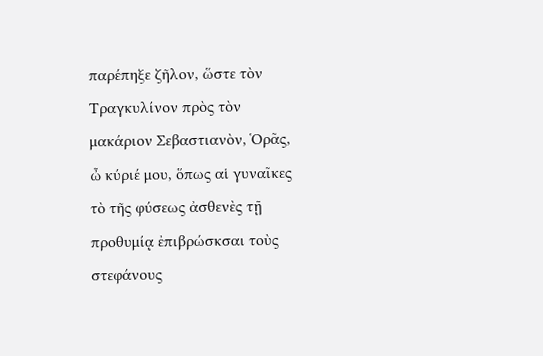παρέπηξε ζῆλον, ὥστε τὸν Τραγκυλίνον πρὸς τὸν μακάριον Σεβαστιανὸν, Ὁρᾶς, ὦ κύριέ μου, ὅπως αἱ γυναῖκες τὸ τῆς φύσεως ἀσθενὲς τῇ προθυμίᾳ ἐπιβρώσκσαι τοὺς στεφάνους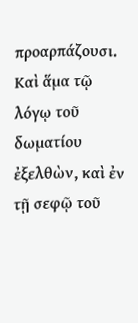προαρπάζουσι. Καὶ ἅμα τῷ λόγῳ τοῦ δωματίου ἐξελθὼν, καὶ ἐν τῇ σεφῷ τοῦ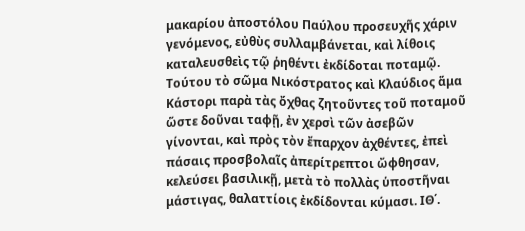μακαρίου ἀποστόλου Παύλου προσευχῆς χάριν γενόμενος, εὐθὺς συλλαμβάνεται, καὶ λίθοις καταλευσθεὶς τῷ ῥηθέντι ἐκδίδοται ποταμῷ. Τούτου τὸ σῶμα Νικόστρατος καὶ Κλαύδιος ἅμα Κάστορι παρὰ τὰς ὄχθας ζητοῦντες τοῦ ποταμοῦ ὥστε δοῦναι ταφῇ, ἐν χερσὶ τῶν ἀσεβῶν γίνονται, καὶ πρὸς τὸν ἔπαρχον ἀχθέντες, ἐπεὶ πάσαις προσβολαῖς ἀπερίτρεπτοι ὤφθησαν, κελεύσει βασιλικῇ, μετὰ τὸ πολλὰς ὑποστῆναι μάστιγας, θαλαττίοις ἐκδίδονται κύμασι. ΙΘ΄.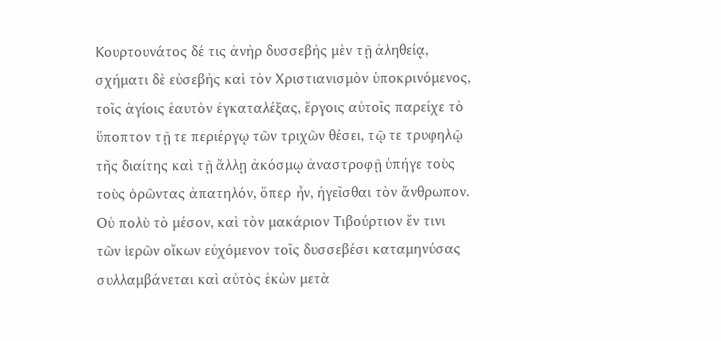Κουρτουνάτος δέ τις ἀνὴρ δυσσεβὴς μὲν τῇ ἀληθείᾳ, σχήματι δὲ εὐσεβὴς καὶ τὸν Χριστιανισμὸν ὑποκρινόμενος, τοῖς ἁγίοις ἑαυτὸν ἐγκαταλέξας, ἔργοις αὐτοῖς παρείχε τὸ ὕποπτον τῇ τε περιέργῳ τῶν τριχῶν θέσει, τῷ τε τρυφηλῷ τῆς διαίτης καὶ τῇ ἄλλῃ ἀκόσμῳ ἀναστροφῇ ὑπήγε τοὺς τοὺς ὁρῶντας ἀπατηλόν, ὅπερ ἦν, ἡγεῖσθαι τὸν ἄνθρωπον. Οὐ πολὺ τὸ μέσον, καὶ τὸν μακάριον Τιβούρτιον ἔν τινι τῶν ἱερῶν οἴκων εὐχόμενον τοῖς δυσσεβέσι καταμηνύσας συλλαμβάνεται καὶ αὐτὸς ἑκὼν μετὰ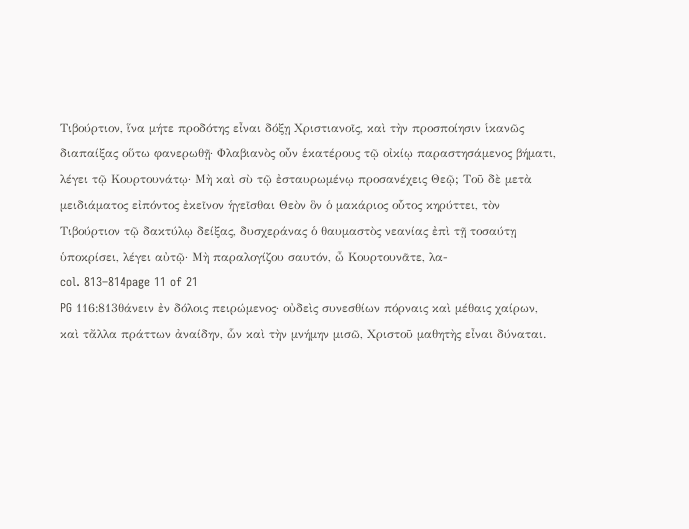Τιβούρτιον, ἵνα μήτε προδότης εἶναι δόξῃ Χριστιανοῖς, καὶ τὴν προσποίησιν ἱκανῶς διαπαίξας οὕτω φανερωθῇ· Φλαβιανὸς οὖν ἑκατέρους τῷ οἰκίῳ παραστησάμενος βήματι, λέγει τῷ Κουρτουνάτῳ· Μὴ καὶ σὺ τῷ ἐσταυρωμένῳ προσανέχεις Θεῷ; Τοῦ δὲ μετὰ μειδιάματος εἰπόντος ἐκεῖνον ἡγεῖσθαι Θεὸν ὃν ὁ μακάριος οὗτος κηρύττει, τὸν Τιβούρτιον τῷ δακτύλῳ δείξας, δυσχεράνας ὁ θαυμαστὸς νεανίας ἐπὶ τῇ τοσαύτῃ ὑποκρίσει, λέγει αὐτῷ· Μὴ παραλογίζου σαυτόν, ὦ Κουρτουνᾶτε, λα-
col. 813–814page 11 of 21
PG 116:813θάνειν ἐν δόλοις πειρώμενος· οὐδεὶς συνεσθίων πόρναις καὶ μέθαις χαίρων, καὶ τἄλλα πράττων ἀναίδην, ὧν καὶ τὴν μνήμην μισῶ, Χριστοῦ μαθητὴς εἶναι δύναται.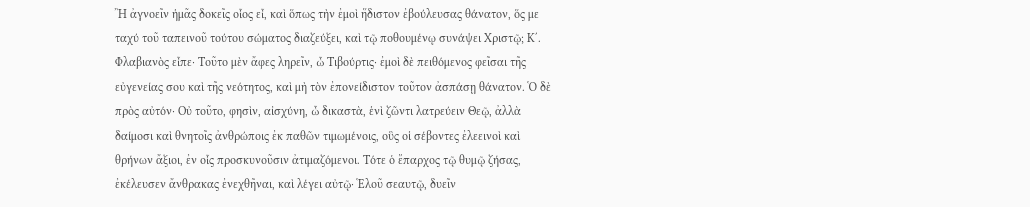Ἢ ἀγνοεῖν ἡμᾶς δοκεῖς οἷος εἶ, καὶ ὅπως τὴν ἐμοὶ ἥδιστον ἐβούλευσας θάνατον, ὅς με ταχύ τοῦ ταπεινοῦ τούτου σώματος διαζεύξει, καὶ τῷ ποθουμένῳ συνάψει Χριστῷ; Κ΄. Φλαβιανὸς εἶπε· Τοῦτο μὲν ἄφες ληρεῖν, ὦ Τιβούρτις· ἐμοὶ δὲ πειθόμενος φεῖσαι τῆς εὐγενείας σου καὶ τῆς νεότητος, καὶ μὴ τὸν ἐπονείδιστον τοῦτον ἀσπάσῃ θάνατον. Ὁ δὲ πρὸς αὐτόν· Οὐ τοῦτο, φησὶν, αἰσχύνη, ὦ δικαστὰ, ἑνὶ ζῶντι λατρεύειν Θεῷ, ἀλλὰ δαίμοσι καὶ θνητοῖς ἀνθρώποις ἐκ παθῶν τιμωμένοις, οὓς οἱ σέβοντες ἐλεεινοὶ καὶ θρήνων ἄξιοι, ἐν οἷς προσκυνοῦσιν ἀτιμαζόμενοι. Τότε ὁ ἔπαρχος τῷ θυμῷ ζήσας, ἐκέλευσεν ἄνθρακας ἐνεχθῆναι, καὶ λέγει αὐτῷ· Ἑλοῦ σεαυτῷ, δυεῖν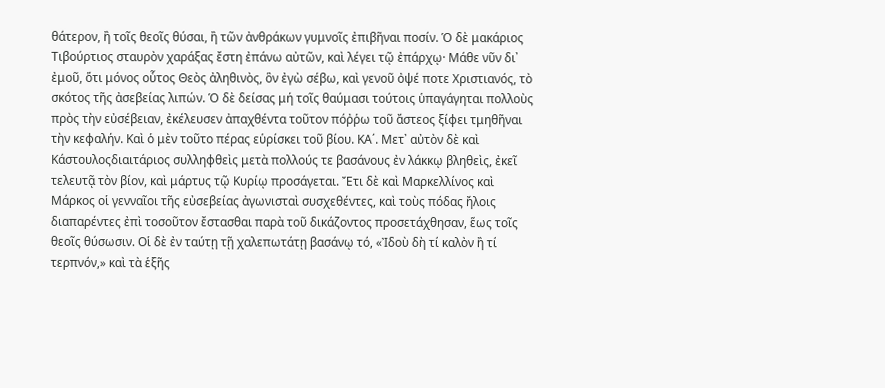θάτερον, ἢ τοῖς θεοῖς θύσαι, ἢ τῶν ἀνθράκων γυμνοῖς ἐπιβῆναι ποσίν. Ὁ δὲ μακάριος Τιβούρτιος σταυρὸν χαράξας ἔστη ἐπάνω αὐτῶν, καὶ λέγει τῷ ἐπάρχῳ· Μάθε νῦν δι᾿ ἐμοῦ, ὅτι μόνος οὗτος Θεὸς ἀληθινὸς, ὃν ἐγὼ σέβω, καὶ γενοῦ ὀψέ ποτε Χριστιανός, τὸ σκότος τῆς ἀσεβείας λιπών. Ὁ δὲ δείσας μή τοῖς θαύμασι τούτοις ὑπαγάγηται πολλοὺς πρὸς τὴν εὐσέβειαν, ἐκέλευσεν ἀπαχθέντα τοῦτον πόῤῥω τοῦ ἄστεος ξίφει τμηθῆναι τὴν κεφαλήν. Καὶ ὁ μὲν τοῦτο πέρας εὑρίσκει τοῦ βίου. ΚΑ΄. Μετ᾿ αὐτὸν δὲ καὶ Κάστουλοςδιαιτάριος συλληφθεὶς μετὰ πολλούς τε βασάνους ἐν λάκκῳ βληθεὶς, ἐκεῖ τελευτᾷ τὸν βίον, καὶ μάρτυς τῷ Κυρίῳ προσάγεται. Ἔτι δὲ καὶ Μαρκελλίνος καὶ Μάρκος οἱ γενναῖοι τῆς εὐσεβείας ἀγωνισταὶ συσχεθέντες, καὶ τοὺς πόδας ἤλοις διαπαρέντες ἐπὶ τοσοῦτον ἔστασθαι παρὰ τοῦ δικάζοντος προσετάχθησαν, ἕως τοῖς θεοῖς θύσωσιν. Οἱ δὲ ἐν ταύτῃ τῇ χαλεπωτάτῃ βασάνῳ τό, «Ἰδοὺ δὴ τί καλὸν ἢ τί τερπνόν,» καὶ τὰ ἑξῆς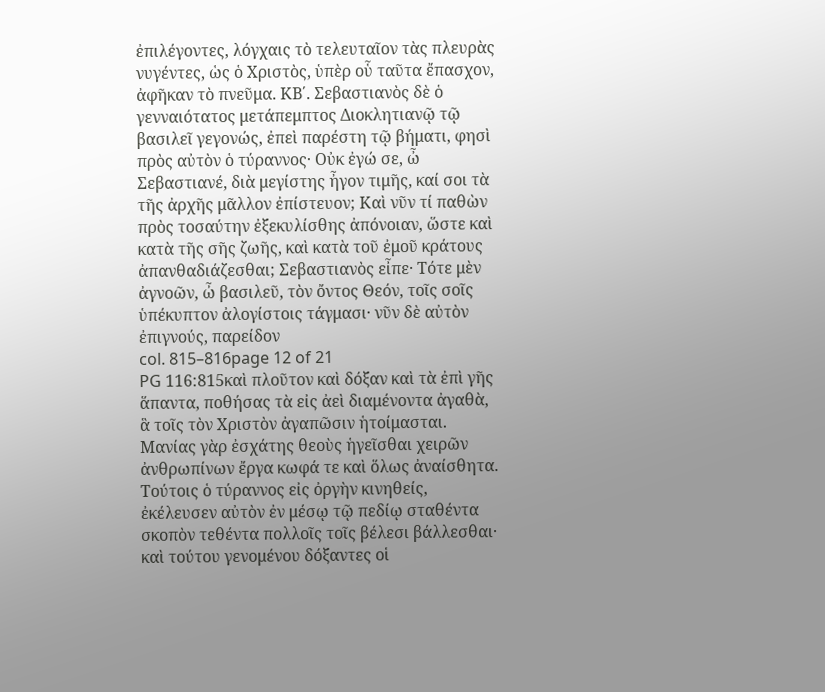ἐπιλέγοντες, λόγχαις τὸ τελευταῖον τὰς πλευρὰς νυγέντες, ὡς ὁ Χριστὸς, ὑπὲρ οὗ ταῦτα ἔπασχον, ἀφῆκαν τὸ πνεῦμα. ΚΒ΄. Σεβαστιανὸς δὲ ὁ γενναιότατος μετάπεμπτος Διοκλητιανῷ τῷ βασιλεῖ γεγονώς, ἐπεὶ παρέστη τῷ βήματι, φησὶ πρὸς αὐτὸν ὁ τύραννος· Οὐκ ἐγώ σε, ὦ Σεβαστιανέ, διὰ μεγίστης ἦγον τιμῆς, καί σοι τὰ τῆς ἀρχῆς μᾶλλον ἐπίστευον; Καὶ νῦν τί παθὼν πρὸς τοσαύτην ἐξεκυλίσθης ἀπόνοιαν, ὥστε καὶ κατὰ τῆς σῆς ζωῆς, καὶ κατὰ τοῦ ἐμοῦ κράτους ἀπανθαδιάζεσθαι; Σεβαστιανὸς εἶπε· Τότε μὲν ἀγνοῶν, ὦ βασιλεῦ, τὸν ὄντος Θεόν, τοῖς σοῖς ὑπέκυπτον ἀλογίστοις τάγμασι· νῦν δὲ αὐτὸν ἐπιγνούς, παρείδον
col. 815–816page 12 of 21
PG 116:815καὶ πλοῦτον καὶ δόξαν καὶ τὰ ἐπὶ γῆς ἅπαντα, ποθήσας τὰ εἰς ἀεὶ διαμένοντα ἀγαθὰ, ἃ τοῖς τὸν Χριστὸν ἀγαπῶσιν ἡτοίμασται. Μανίας γὰρ ἐσχάτης θεοὺς ἡγεῖσθαι χειρῶν ἀνθρωπίνων ἔργα κωφά τε καὶ ὅλως ἀναίσθητα. Τούτοις ὁ τύραννος εἰς ὀργὴν κινηθείς, ἐκέλευσεν αὐτὸν ἐν μέσῳ τῷ πεδίῳ σταθέντα σκοπὸν τεθέντα πολλοῖς τοῖς βέλεσι βάλλεσθαι· καὶ τούτου γενομένου δόξαντες οἱ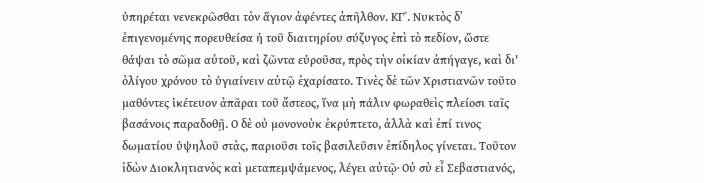ὑπηρέται νενεκρῶσθαι τὸν ἅγιον ἀφέντες ἀπῆλθον. ΚΓ΄. Νυκτὸς δ᾽ ἐπιγενομένης πορευθείσα ἡ τοῦ διαιτηρίου σύζυγος ἐπὶ τὸ πεδίον, ὥστε θάψαι τὸ σῶμα αὐτοῦ, καὶ ζῶντα εὑροῦσα, πρὸς τὴν οἰκίαν ἀπήγαγε, καὶ δι' ὀλίγου χρόνου τὸ ὑγιαίνειν αὐτῷ ἐχαρίσατο. Τινὲς δὲ τῶν Χριστιανῶν τοῦτο μαθόντες ἱκέτευον ἀπᾶραι τοῦ ἄστεος, ἵνα μὴ πάλιν φωραθεὶς πλείοσι ταῖς βασάνοις παραδοθῇ. Ο δὲ οὐ μονονοὺκ ἐκρύπτετο, ἀλλὰ καὶ ἐπί τινος δωματίου ὑψηλοῦ στὰς, παριοῦσι τοῖς βασιλεῦσιν ἐπίδηλος γίνεται. Τοῦτον ἰδὼν Διοκλητιανὸς καὶ μεταπεμψάμενος, λέγει αὐτῷ· Οὐ σὺ εἶ Σεβαστιανός,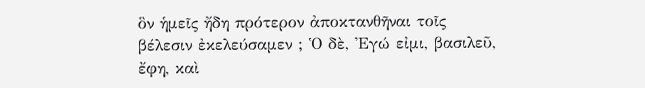ὃν ἡμεῖς ἤδη πρότερον ἀποκτανθῆναι τοῖς βέλεσιν ἐκελεύσαμεν ; Ὁ δὲ, Ἐγώ εἰμι, βασιλεῦ, ἔφη, καὶ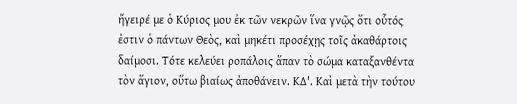ἤγειρέ με ὁ Κύριος μου ἐκ τῶν νεκρῶν ἵνα γνῷς ὅτι οὗτός ἐστιν ὁ πάντων Θεὸς, καὶ μηκέτι προσέχῃς τοῖς ἀκαθάρτοις δαίμοσι. Τότε κελεύει ροπάλοις ἅπαν τὸ σώμα καταξανθέντα τὸν ἅγιον, οὕτω βιαίως ἀποθάνειν. ΚΔ'. Καὶ μετὰ τὴν τούτου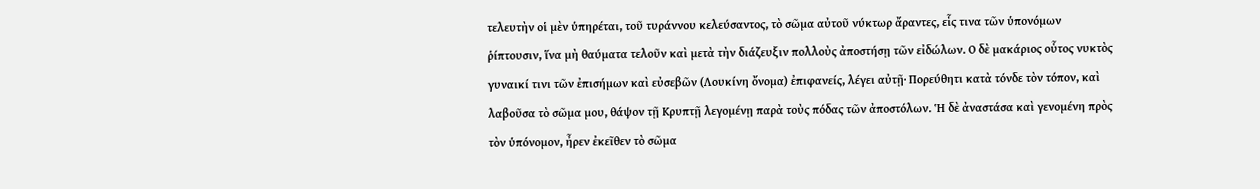τελευτὴν οἱ μὲν ὑπηρέται, τοῦ τυράννου κελεύσαντος, τὸ σῶμα αὐτοῦ νύκτωρ ἄραντες, εἷς τινα τῶν ὑπονόμων ῥίπτουσιν, ἵνα μὴ θαύματα τελοῦν καὶ μετὰ τὴν διάζευξιν πολλοὺς ἀποστήσῃ τῶν εἰδώλων. Ο δὲ μακάριος οὗτος νυκτὸς γυναικί τινι τῶν ἐπισήμων καὶ εὐσεβῶν (Λουκίνη ὄνομα) ἐπιφανείς, λέγει αὐτῇ· Πορεύθητι κατὰ τόνδε τὸν τόπον, καὶ λαβοῦσα τὸ σῶμα μου, θάψον τῇ Κρυπτῇ λεγομένῃ παρὰ τοὺς πόδας τῶν ἀποστόλων. Ἡ δὲ ἀναστάσα καὶ γενομένη πρὸς τὸν ὑπόνομον, ἦρεν ἐκεῖθεν τὸ σῶμα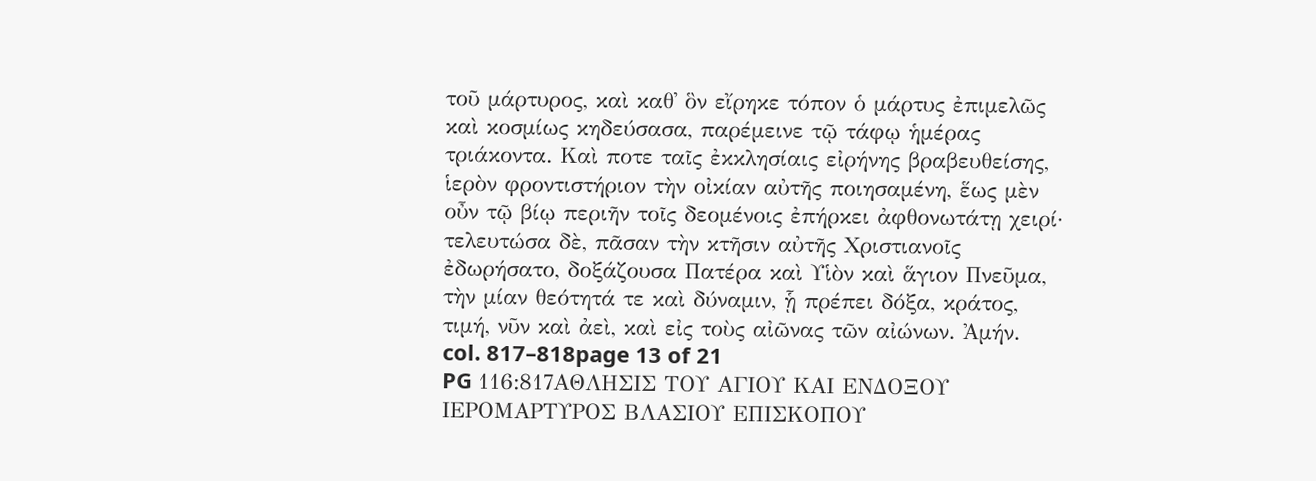τοῦ μάρτυρος, καὶ καθ᾿ ὃν εἴρηκε τόπον ὁ μάρτυς ἐπιμελῶς καὶ κοσμίως κηδεύσασα, παρέμεινε τῷ τάφῳ ἡμέρας τριάκοντα. Καὶ ποτε ταῖς ἐκκλησίαις εἰρήνης βραβευθείσης, ἱερὸν φροντιστήριον τὴν οἰκίαν αὐτῆς ποιησαμένη, ἕως μὲν οὖν τῷ βίῳ περιῆν τοῖς δεομένοις ἐπήρκει ἀφθονωτάτῃ χειρί· τελευτώσα δὲ, πᾶσαν τὴν κτῆσιν αὐτῆς Χριστιανοῖς ἐδωρήσατο, δοξάζουσα Πατέρα καὶ Υἱὸν καὶ ἅγιον Πνεῦμα, τὴν μίαν θεότητά τε καὶ δύναμιν, ᾗ πρέπει δόξα, κράτος, τιμή, νῦν καὶ ἀεὶ, καὶ εἰς τοὺς αἰῶνας τῶν αἰώνων. Ἀμήν.
col. 817–818page 13 of 21
PG 116:817ΑΘΛΗΣΙΣ ΤΟΥ ΑΓΙΟΥ ΚΑΙ ΕΝΔΟΞΟΥ ΙΕΡΟΜΑΡΤΥΡΟΣ ΒΛΑΣΙΟΥ ΕΠΙΣΚΟΠΟΥ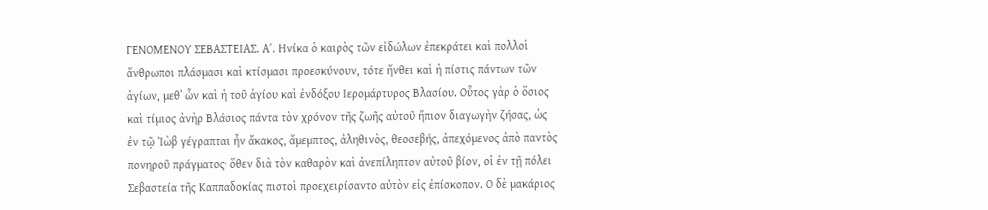ΓΕΝΟΜΕΝΟΥ ΣΕΒΑΣΤΕΙΑΣ. Α΄. Ηνίκα ὁ καιρὸς τῶν εἰδώλων ἐπεκράτει καὶ πολλοὶ ἄνθρωποι πλάσμασι καὶ κτίσμασι προεσκύνουν, τότε ἤνθει καὶ ἡ πίστις πάντων τῶν ἁγίων, μεθ᾽ ὧν καὶ ἡ τοῦ ἁγίου καὶ ἐνδόξου Ιερομάρτυρος Βλασίου. Οὗτος γὰρ ὁ ὅσιος καὶ τίμιος ἀνὴρ Βλάσιος πάντα τὸν χρόνον τῆς ζωῆς αὐτοῦ ἤπιον διαγωγὴν ζήσας, ὡς ἐν τῷ Ἰὼβ γέγραπται ἦν ἄκακος, ἄμεμπτος, ἀληθινὸς, θεοσεβής, ἀπεχόμενος ἀπὸ παντὸς πονηροῦ πράγματος· ὅθεν διὰ τὸν καθαρὸν καὶ ἀνεπίληπτον αὐτοῦ βίον, οἱ ἐν τῇ πόλει Σεβαστεία τῆς Καππαδοκίας πιστοὶ προεχειρίσαντο αὐτὸν εἰς ἐπίσκοπον. Ο δὲ μακάριος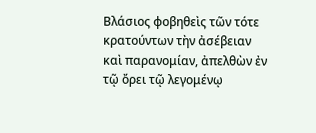Βλάσιος φοβηθεὶς τῶν τότε κρατούντων τὴν ἀσέβειαν καὶ παρανομίαν, ἀπελθὼν ἐν τῷ ὄρει τῷ λεγομένῳ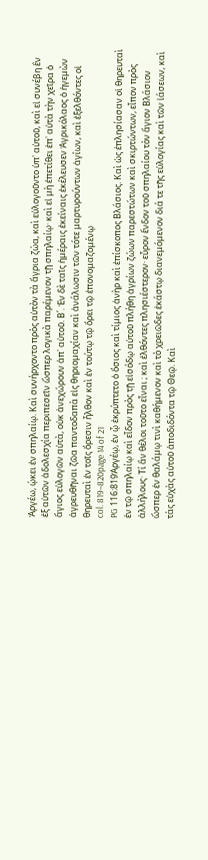Ἀργέω, ῴκει ἐν σπηλαίῳ. Καὶ συνήρχοντο πρὸς αὐτὸν τὰ ἄγρια ζώα, καὶ εὐλογοῦντο ὑπ᾽ αὐτοῦ, καὶ εἰ συνέβη ἓν ἐξ αὐτῶν ἀδολεσχία περιπεσεῖν ὥσπερ λογικὰ παρέμενον τῇ σπηλαίῳ· καὶ εἰ μὴ ἐπετίθει ἐπ᾽ αὐτὰ τὴν χεῖρα ὁ ἅγιος εὐλογῶν αὐτὰ, οὐκ ἀνεχώρουν ἀπ᾿ αὐτοῦ. Β΄. Ἐν δὲ ταῖς ἡμέραις ἐκείναις ἐκέλευσεν Ἀγρικόλαος ὁ ἡγεμὼν ἀγρευθῆναι ζῶα παντοδαπὰ εἰς θηριομαχίαν καὶ ἀνάλωσιν τῶν τότε μαρτυρούντων ἁγίων, καὶ ἐξελθόντες οἱ θηρευταὶ ἐν τοῖς ὄρεσιν ἦλθον καὶ ἐν τούτῳ τῷ ὄρει τῷ ἐπονομαζομένῳ
col. 819–820page 14 of 21
PG 116:819Ἀργέῳ, ἐν ᾧ ἐκρύπτετο ὁ ὅσιος καὶ τίμιος ἀνὴρ καὶ ἐπίσκοπος Βλάσιος. Καὶ ὡς ἐπλησίασαν οἱ θηρευταὶ ἐν τῷ σπηλαίῳ καὶ εἶδον πρὸς τῇ εἰσόδῳ αὐτοῦ πλήθη ἀγρίων ζώων παρεστώτων καὶ σκιρτώντων, εἶπον πρὸς ἀλλήλους· Τί ἂν θέλοι τοῦτο εἶναι ; καὶ ἐλθόντες πλησιέστερον· εὗρον ἔνδον τοῦ σπηλαίου τὸν ἅγιον Βλάσιον ὥσπερ ἐν θαλάμῳ τινὶ καθήμενον καὶ τὸ χρειῶδες ἑκάστῳ διανεμόμενον διά τε τῆς εὐλογίας καὶ τῶν ἰάσεων, καὶ τὰς εὐχὰς αὐτοῦ ἀποδιδόντα τῷ Θεῷ. Καὶ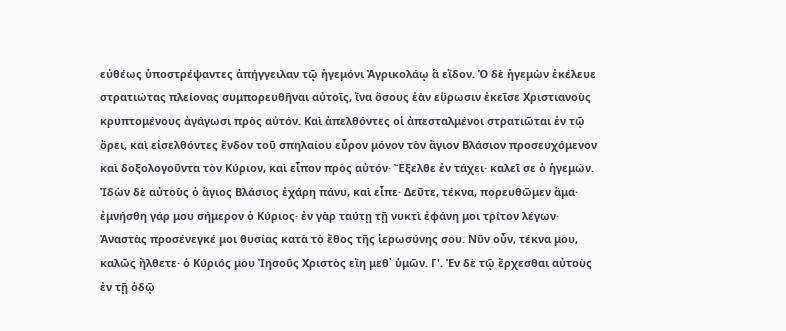εὐθέως ὑποστρέψαντες ἀπήγγειλαν τῷ ἡγεμόνι Ἀγρικολάῳ ἃ εἴδον. Ὁ δὲ ἡγεμὼν ἐκέλευε στρατιώτας πλείονας συμπορευθῆναι αὐτοῖς, ἵνα ὅσους ἐὰν εὕρωσιν ἐκεῖσε Χριστιανοὺς κρυπτομένους ἀγάγωσι πρὸς αὐτόν. Καὶ ἀπελθόντες οἱ ἀπεσταλμένοι στρατιῶται ἐν τῷ ὄρει, καὶ εἰσελθόντες ἔνδον τοῦ σπηλαίου εὗρον μόνον τὸν ἅγιον Βλάσιον προσευχόμενον καὶ δοξολογοῦντα τὸν Κύριον, καὶ εἶπον πρὸς αὐτόν· Ἔξελθε ἐν τάχει· καλεῖ σε ὁ ἡγεμών. Ἰδὼν δὲ αὐτοὺς ὁ ἅγιος Βλάσιος ἐχάρη πάνυ, καὶ εἶπε· Δεῦτε, τέκνα, πορευθῶμεν ἅμα· ἐμνήσθη γάρ μου σήμερον ὁ Κύριος· ἐν γὰρ ταύτῃ τῇ νυκτὶ ἐφάνη μοι τρίτον λέγων· Ἀναστὰς προσένεγκέ μοι θυσίας κατὰ τὸ ἔθος τῆς ἱερωσύνης σου. Νῦν οὖν, τέκνα μου, καλῶς ἤλθετε· ὁ Κύριός μου Ἰησοῦς Χριστὸς εἴη μεθ᾿ ὑμῶν. Γ'. Ἐν δὲ τῷ ἔρχεσθαι αὐτοὺς ἐν τῇ ὁδῷ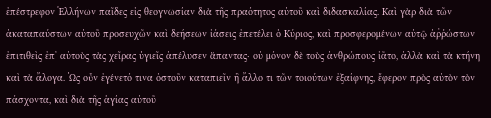ἐπέστρεφον Ἑλλήνων παῖδες εἰς θεογνωσίαν διὰ τῆς πραότητος αὐτοῦ καὶ διδασκαλίας. Καὶ γὰρ διὰ τῶν ἀκαταπαύστων αὐτοῦ προσευχῶν καὶ δεήσεων ἰάσεις ἐπετέλει ὁ Κύριος, καὶ προσφερομένων αὐτῷ ἀῤῥώστων ἐπιτιθεὶς ἐπ᾿ αὐτοὺς τὰς χεῖρας ὑγιεῖς ἀπέλυσεν ἅπαντας· οὐ μόνον δὲ τοὺς ἀνθρώπους ἰᾶτο, ἀλλὰ καὶ τὰ κτήνη καὶ τὰ ἄλογα. Ὡς οὖν ἐγένετό τινα ὀστοῦν καταπιεῖν ἢ ἄλλο τι τῶν τοιούτων ἐξαίφνης, ἔφερον πρὸς αὐτὸν τὸν πάσχοντα, καὶ διὰ τῆς ἁγίας αὐτοῦ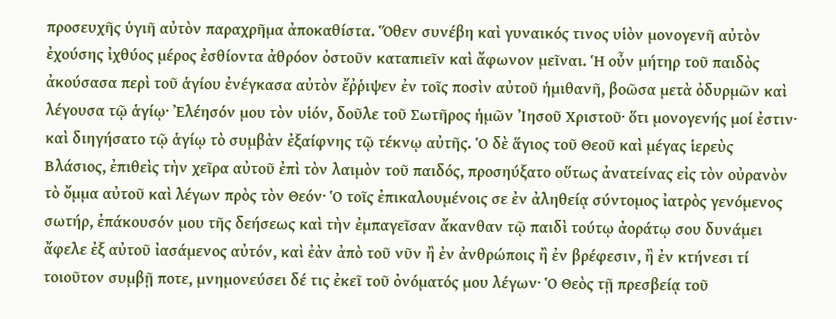προσευχῆς ὑγιῆ αὐτὸν παραχρῆμα ἀποκαθίστα. Ὅθεν συνέβη καὶ γυναικός τινος υἱὸν μονογενῆ αὐτὸν ἐχούσης ἰχθύος μέρος ἐσθίοντα ἀθρόον ὀστοῦν καταπιεῖν καὶ ἄφωνον μεῖναι. Ἡ οὖν μήτηρ τοῦ παιδὸς ἀκούσασα περὶ τοῦ ἁγίου ἐνέγκασα αὐτὸν ἔῤῥιψεν ἐν τοῖς ποσὶν αὐτοῦ ἡμιθανῆ, βοῶσα μετὰ ὀδυρμῶν καὶ λέγουσα τῷ ἁγίῳ· Ἐλέησόν μου τὸν υἱόν, δοῦλε τοῦ Σωτῆρος ἡμῶν Ἰησοῦ Χριστοῦ· ὅτι μονογενής μοί ἐστιν· καὶ διηγήσατο τῷ ἁγίῳ τὸ συμβὰν ἐξαίφνης τῷ τέκνῳ αὐτῆς. Ὁ δὲ ἅγιος τοῦ Θεοῦ καὶ μέγας ἱερεὺς Βλάσιος, ἐπιθεὶς τὴν χεῖρα αὐτοῦ ἐπὶ τὸν λαιμὸν τοῦ παιδός, προσηύξατο οὕτως ἀνατείνας εἰς τὸν οὐρανὸν τὸ ὄμμα αὐτοῦ καὶ λέγων πρὸς τὸν Θεόν· Ὁ τοῖς ἐπικαλουμένοις σε ἐν ἀληθείᾳ σύντομος ἰατρὸς γενόμενος σωτήρ, ἐπάκουσόν μου τῆς δεήσεως καὶ τὴν ἐμπαγεῖσαν ἄκανθαν τῷ παιδὶ τούτῳ ἀοράτῳ σου δυνάμει ἄφελε ἐξ αὐτοῦ ἰασάμενος αὐτόν, καὶ ἐὰν ἀπὸ τοῦ νῦν ἢ ἐν ἀνθρώποις ἢ ἐν βρέφεσιν, ἢ ἐν κτήνεσι τί τοιοῦτον συμβῇ ποτε, μνημονεύσει δέ τις ἐκεῖ τοῦ ὀνόματός μου λέγων· Ὁ Θεὸς τῇ πρεσβείᾳ τοῦ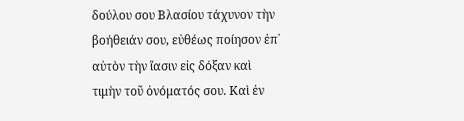δούλου σου Βλασίου τάχυνον τὴν βοήθειάν σου, εὐθέως ποίησον ἐπ᾿ αὐτὸν τὴν ἴασιν εἰς δόξαν καὶ τιμὴν τοῦ ὀνόματός σου. Καὶ ἐν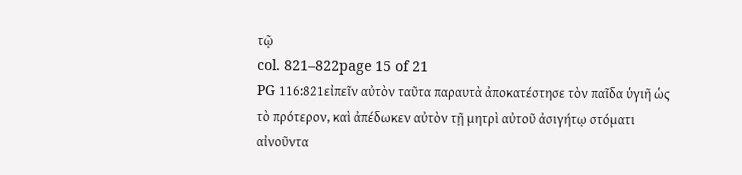τῷ
col. 821–822page 15 of 21
PG 116:821εἰπεῖν αὐτὸν ταῦτα παραυτὰ ἀποκατέστησε τὸν παῖδα ὑγιῆ ὡς τὸ πρότερον, καὶ ἀπέδωκεν αὐτὸν τῇ μητρὶ αὐτοῦ ἀσιγήτῳ στόματι αἰνοῦντα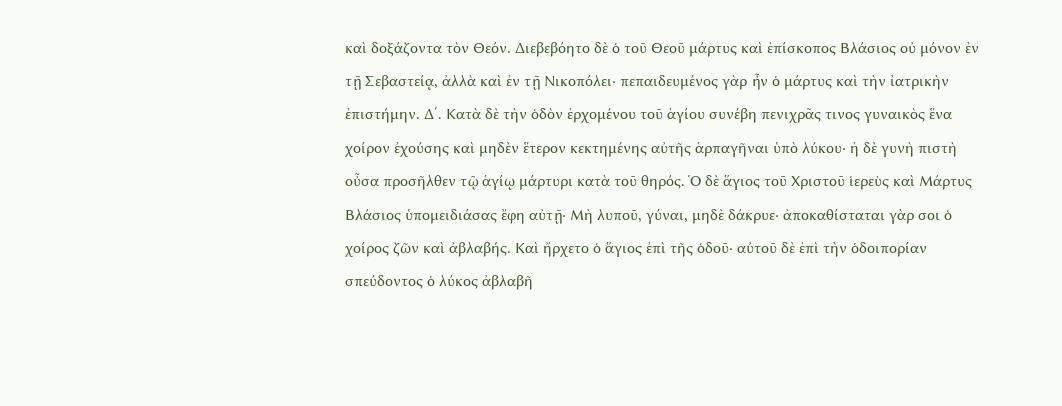καὶ δοξάζοντα τὸν Θεόν. Διεβεβόητο δὲ ὁ τοῦ Θεοῦ μάρτυς καὶ ἐπίσκοπος Βλάσιος οὐ μόνον ἐν τῇ Σεβαστείᾳ, ἀλλὰ καὶ ἐν τῇ Νικοπόλει· πεπαιδευμένος γὰρ ἦν ὁ μάρτυς καὶ τὴν ἰατρικὴν ἐπιστήμην. Δ΄. Κατὰ δὲ τὴν ὁδὸν ἐρχομένου τοῦ ἁγίου συνέβη πενιχρᾶς τινος γυναικὸς ἕνα χοίρον ἐχούσης καὶ μηδὲν ἕτερον κεκτημένης αὐτῆς ἁρπαγῆναι ὑπὸ λύκου· ἡ δὲ γυνὴ πιστὴ οὖσα προσῆλθεν τῷ ἁγίῳ μάρτυρι κατὰ τοῦ θηρός. Ὁ δὲ ἅγιος τοῦ Χριστοῦ ἱερεὺς καὶ Μάρτυς Βλάσιος ὑπομειδιάσας ἔφη αὐτῇ· Μὴ λυποῦ, γύναι, μηδὲ δάκρυε· ἀποκαθίσταται γὰρ σοι ὁ χοίρος ζῶν καὶ ἀβλαβής. Καὶ ἤρχετο ὁ ἅγιος ἐπὶ τῆς ὁδοῦ· αὐτοῦ δὲ ἐπὶ τὴν ὁδοιπορίαν σπεύδοντος ὁ λύκος ἀβλαβῆ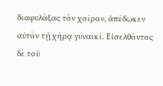διαφυλάξας τὸν χοῖρον, ἀπέδωκεν αὐτὸν τῇ χήρᾳ γυναικί. Εἰσελθόντος δὲ τοῦ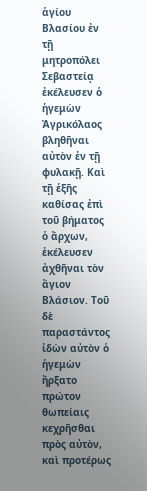ἁγίου Βλασίου ἐν τῇ μητροπόλει Σεβαστείᾳ ἐκέλευσεν ὁ ἡγεμὼν Ἀγρικόλαος βληθῆναι αὐτὸν ἐν τῇ φυλακῇ. Καὶ τῇ ἑξῆς καθίσας ἐπὶ τοῦ βήματος ὁ ἄρχων, ἐκέλευσεν ἀχθῆναι τὸν ἅγιον Βλάσιον. Τοῦ δὲ παραστάντος ἰδὼν αὐτὸν ὁ ἡγεμὼν ἤρξατο πρώτον θωπείαις κεχρῆσθαι πρὸς αὐτὸν, καὶ προτέρως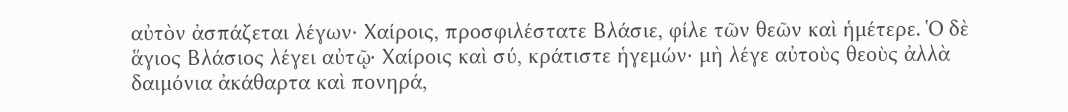αὐτὸν ἀσπάζεται λέγων· Χαίροις, προσφιλέστατε Βλάσιε, φίλε τῶν θεῶν καὶ ἡμέτερε. Ὁ δὲ ἅγιος Βλάσιος λέγει αὐτῷ· Χαίροις καὶ σύ, κράτιστε ἡγεμών· μὴ λέγε αὐτοὺς θεοὺς ἀλλὰ δαιμόνια ἀκάθαρτα καὶ πονηρά,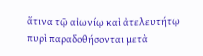ἅτινα τῷ αἰωνίῳ καὶ ἀτελευτήτῳ πυρὶ παραδοθήσονται μετὰ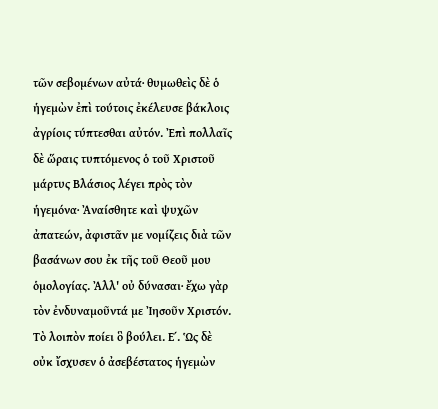τῶν σεβομένων αὐτά· θυμωθεὶς δὲ ὁ ἡγεμὼν ἐπὶ τούτοις ἐκέλευσε βάκλοις ἀγρίοις τύπτεσθαι αὐτόν. Ἐπὶ πολλαῖς δὲ ὥραις τυπτόμενος ὁ τοῦ Χριστοῦ μάρτυς Βλάσιος λέγει πρὸς τὸν ἡγεμόνα· Ἀναίσθητε καὶ ψυχῶν ἀπατεών, ἀφιστᾶν με νομίζεις διὰ τῶν βασάνων σου ἐκ τῆς τοῦ Θεοῦ μου ὁμολογίας. Ἀλλ' οὐ δύνασαι· ἔχω γὰρ τὸν ἐνδυναμοῦντά με Ἰησοῦν Χριστόν. Τὸ λοιπὸν ποίει ὃ βούλει. Ε΄. Ὡς δὲ οὐκ ἴσχυσεν ὁ ἀσεβέστατος ἡγεμὼν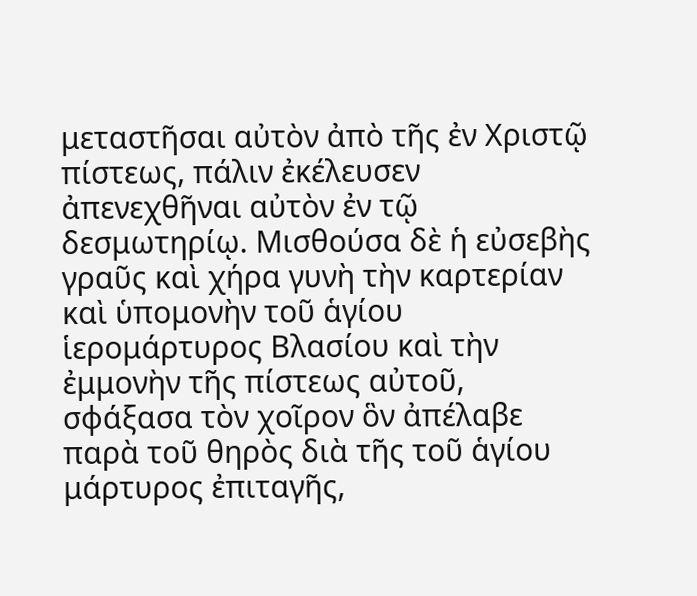μεταστῆσαι αὐτὸν ἀπὸ τῆς ἐν Χριστῷ πίστεως, πάλιν ἐκέλευσεν ἀπενεχθῆναι αὐτὸν ἐν τῷ δεσμωτηρίῳ. Μισθούσα δὲ ἡ εὐσεβὴς γραῦς καὶ χήρα γυνὴ τὴν καρτερίαν καὶ ὑπομονὴν τοῦ ἁγίου ἱερομάρτυρος Βλασίου καὶ τὴν ἐμμονὴν τῆς πίστεως αὐτοῦ, σφάξασα τὸν χοῖρον ὃν ἀπέλαβε παρὰ τοῦ θηρὸς διὰ τῆς τοῦ ἁγίου μάρτυρος ἐπιταγῆς,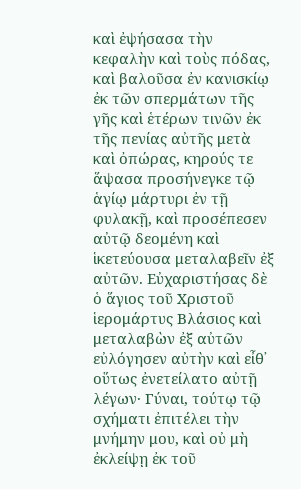καὶ ἐψήσασα τὴν κεφαλὴν καὶ τοὺς πόδας, καὶ βαλοῦσα ἐν κανισκίῳ ἐκ τῶν σπερμάτων τῆς γῆς καὶ ἑτέρων τινῶν ἐκ τῆς πενίας αὐτῆς μετὰ καὶ ὀπώρας, κηρούς τε ἅψασα προσήνεγκε τῷ ἁγίῳ μάρτυρι ἐν τῇ φυλακῇ, καὶ προσέπεσεν αὐτῷ δεομένη καὶ ἱκετεύουσα μεταλαβεῖν ἐξ αὐτῶν. Εὐχαριστήσας δὲ ὁ ἅγιος τοῦ Χριστοῦ ἱερομάρτυς Βλάσιος καὶ μεταλαβὼν ἐξ αὐτῶν εὐλόγησεν αὐτὴν καὶ εἶθ᾽ οὕτως ἐνετείλατο αὐτῇ λέγων· Γύναι, τούτῳ τῷ σχήματι ἐπιτέλει τὴν μνήμην μου, καὶ οὐ μὴ ἐκλείψῃ ἐκ τοῦ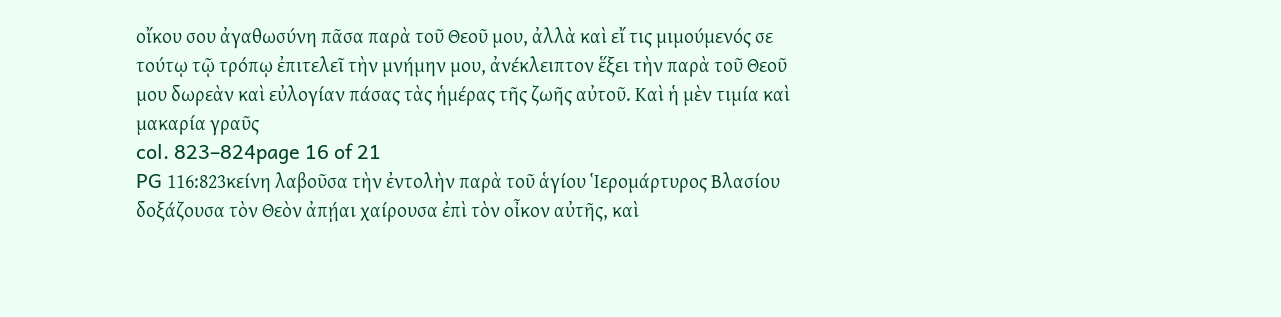οἴκου σου ἀγαθωσύνη πᾶσα παρὰ τοῦ Θεοῦ μου, ἀλλὰ καὶ εἴ τις μιμούμενός σε τούτῳ τῷ τρόπῳ ἐπιτελεῖ τὴν μνήμην μου, ἀνέκλειπτον ἕξει τὴν παρὰ τοῦ Θεοῦ μου δωρεὰν καὶ εὐλογίαν πάσας τὰς ἡμέρας τῆς ζωῆς αὐτοῦ. Καὶ ἡ μὲν τιμία καὶ μακαρία γραῦς
col. 823–824page 16 of 21
PG 116:823κείνη λαβοῦσα τὴν ἐντολὴν παρὰ τοῦ ἁγίου Ἱερομάρτυρος Βλασίου δοξάζουσα τὸν Θεὸν ἀπῄαι χαίρουσα ἐπὶ τὸν οἶκον αὐτῆς, καὶ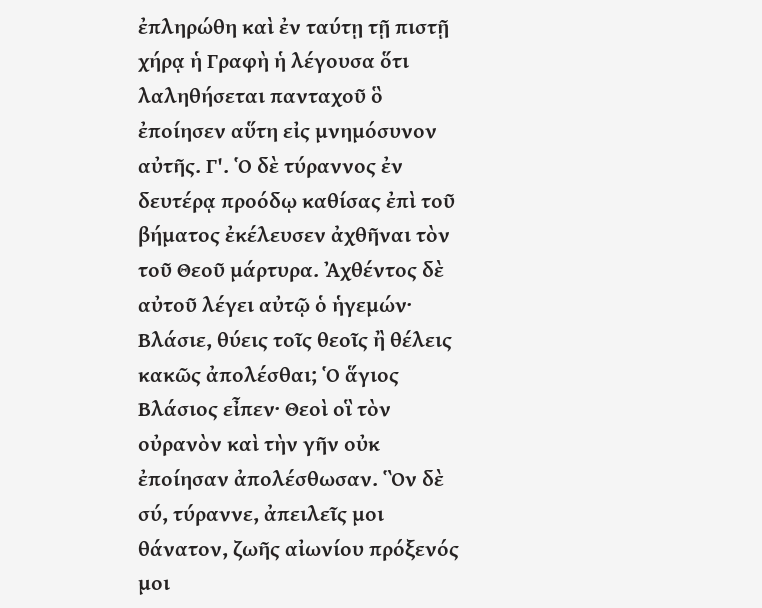ἐπληρώθη καὶ ἐν ταύτῃ τῇ πιστῇ χήρᾳ ἡ Γραφὴ ἡ λέγουσα ὅτι λαληθήσεται πανταχοῦ ὃ ἐποίησεν αὕτη εἰς μνημόσυνον αὐτῆς. Γ'. Ὁ δὲ τύραννος ἐν δευτέρᾳ προόδῳ καθίσας ἐπὶ τοῦ βήματος ἐκέλευσεν ἀχθῆναι τὸν τοῦ Θεοῦ μάρτυρα. Ἀχθέντος δὲ αὐτοῦ λέγει αὐτῷ ὁ ἡγεμών· Βλάσιε, θύεις τοῖς θεοῖς ἢ θέλεις κακῶς ἀπολέσθαι; Ὁ ἅγιος Βλάσιος εἶπεν· Θεοὶ οἳ τὸν οὐρανὸν καὶ τὴν γῆν οὐκ ἐποίησαν ἀπολέσθωσαν. Ὃν δὲ σύ, τύραννε, ἀπειλεῖς μοι θάνατον, ζωῆς αἰωνίου πρόξενός μοι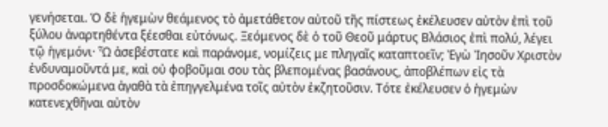γενήσεται. Ὁ δὲ ἡγεμὼν θεάμενος τὸ ἀμετάθετον αὐτοῦ τῆς πίστεως ἐκέλευσεν αὐτὸν ἐπὶ τοῦ ξύλου ἀναρτηθέντα ξέεσθαι εὐτόνως. Ξεόμενος δὲ ὁ τοῦ Θεοῦ μάρτυς Βλάσιος ἐπὶ πολύ, λέγει τῷ ἡγεμόνι· Ὦ ἀσεβέστατε καὶ παράνομε, νομίζεις με πληγαῖς καταπτοεῖν; Ἐγὼ Ἰησοῦν Χριστὸν ἐνδυναμοῦντά με, καὶ οὐ φοβοῦμαι σου τὰς βλεπομένας βασάνους, ἀποβλέπων εἰς τὰ προσδοκώμενα ἀγαθὰ τὰ ἐπηγγελμένα τοῖς αὐτὸν ἐκζητοῦσιν. Τότε ἐκέλευσεν ὁ ἡγεμὼν κατενεχθῆναι αὐτὸν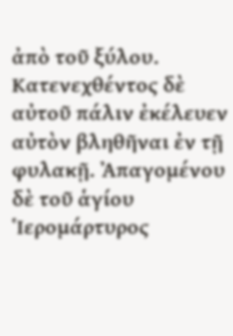ἀπὸ τοῦ ξύλου. Κατενεχθέντος δὲ αὐτοῦ πάλιν ἐκέλευεν αὐτὸν βληθῆναι ἐν τῇ φυλακῇ. Ἀπαγομένου δὲ τοῦ ἁγίου Ἱερομάρτυρος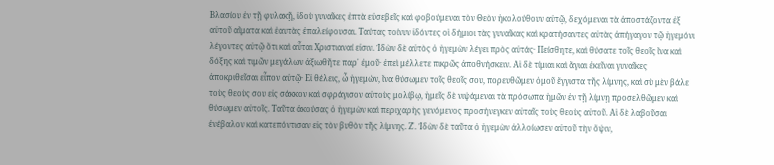Βλασίου ἐν τῇ φυλακῇ, ἰδοὺ γυναῖκες ἑπτὰ εὐσεβεῖς καὶ φοβούμεναι τὸν Θεὸν ἠκολούθουν αὐτῷ, δεχόμεναι τὰ ἀποστάζοντα ἐξ αὐτοῦ αἵματα καὶ ἑαυτὰς ἐπαλείφουσαι. Ταύτας τοίνυν ἰδόντες οἱ δήμιοι τὰς γυναῖκας καὶ κρατήσαντες αὐτὰς ἀπήγαγον τῷ ἡγεμόνι λέγοντες αὐτῷ ὅτι καὶ αὗται Χριστιαναί εἰσιν. Ἰδὼν δὲ αὐτὸς ὁ ἡγεμὼν λέγει πρὸς αὐτάς· Πείσθητε, καὶ θύσατε τοῖς θεοῖς ἵνα καὶ δόξης καὶ τιμῶν μεγάλων ἀξιωθῆτε παρ᾿ ἐμοῦ· ἐπεὶ μέλλετε πικρῶς ἀποθνήσκειν. Αἱ δὲ τίμιαι καὶ ἅγιαι ἐκεῖναι γυναῖκες ἀποκριθεῖσαι εἶπον αὐτῷ· Εἰ θέλεις, ὦ ἡγεμών, ἵνα θύσωμεν τοῖς θεοῖς σου, πορευθῶμεν ὁμοῦ ἔγγιστα τῆς λίμνης, καὶ σὺ μὲν βάλε τοὺς θεοὺς σου εἰς σάκκον καὶ σφράγισον αὐτοὺς μολίβῳ, ἡμεῖς δὲ νιψάμεναι τὰ πρόσωπα ἡμῶν ἐν τῇ λίμνῃ προσελθῶμεν καὶ θύσωμεν αὐτοῖς. Ταῦτα ἀκούσας ὁ ἡγεμὼν καὶ περιχαρὴς γενόμενος προσήνεγκεν αὐταῖς τοὺς θεοὺς αὐτοῦ. Αἱ δὲ λαβοῦσαι ἐνέβαλον καὶ κατεπόντισαν εἰς τὸν βυθὸν τῆς λίμνης. Ζ'. Ἰδὼν δὲ ταῦτα ὁ ἡγεμὼν ἀλλοίωσεν αὐτοῦ τὴν ὄψιν,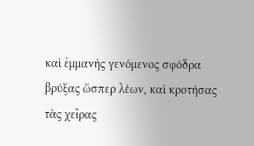καὶ ἐμμανὴς γενόμενος σφόδρα βρύξας ὥσπερ λέων, καὶ κροτήσας τὰς χεῖρας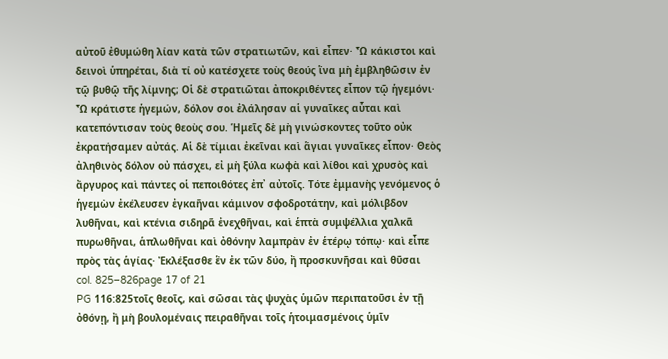αὐτοῦ ἐθυμώθη λίαν κατὰ τῶν στρατιωτῶν, καὶ εἶπεν· Ὦ κάκιστοι καὶ δεινοὶ ὑπηρέται, διὰ τί οὐ κατέσχετε τοὺς θεούς ἵνα μὴ ἐμβληθῶσιν ἐν τῷ βυθῷ τῆς λίμνης; Οἱ δὲ στρατιῶται ἀποκριθέντες εἶπον τῷ ἡγεμόνι· Ὦ κράτιστε ἡγεμών, δόλον σοι ἐλάλησαν αἱ γυναῖκες αὗται καὶ κατεπόντισαν τοὺς θεοὺς σου. Ἡμεῖς δὲ μὴ γινώσκοντες τοῦτο οὐκ ἐκρατήσαμεν αὐτάς. Αἱ δὲ τίμιαι ἐκεῖναι καὶ ἅγιαι γυναῖκες εἶπον· Θεὸς ἀληθινὸς δόλον οὐ πάσχει, εἰ μὴ ξύλα κωφὰ καὶ λίθοι καὶ χρυσὸς καὶ ἄργυρος καὶ πάντες οἱ πεποιθότες ἐπ᾿ αὐτοῖς. Τότε ἐμμανὴς γενόμενος ὁ ἡγεμὼν ἐκέλευσεν ἐγκαῆναι κάμινον σφοδροτάτην, καὶ μόλιβδον λυθῆναι, καὶ κτένια σιδηρᾶ ἐνεχθῆναι, καὶ ἑπτὰ συμψέλλια χαλκᾶ πυρωθῆναι, ἁπλωθῆναι καὶ ὀθόνην λαμπρὰν ἐν ἑτέρῳ τόπῳ· καὶ εἶπε πρὸς τὰς ἁγίας· Ἐκλέξασθε ἓν ἐκ τῶν δύο, ἢ προσκυνῆσαι καὶ θῦσαι
col. 825–826page 17 of 21
PG 116:825τοῖς θεοῖς, καὶ σῶσαι τὰς ψυχὰς ὑμῶν περιπατοῦσι ἐν τῇ ὀθόνῃ, ἢ μὴ βουλομέναις πειραθῆναι τοῖς ἡτοιμασμένοις ὑμῖν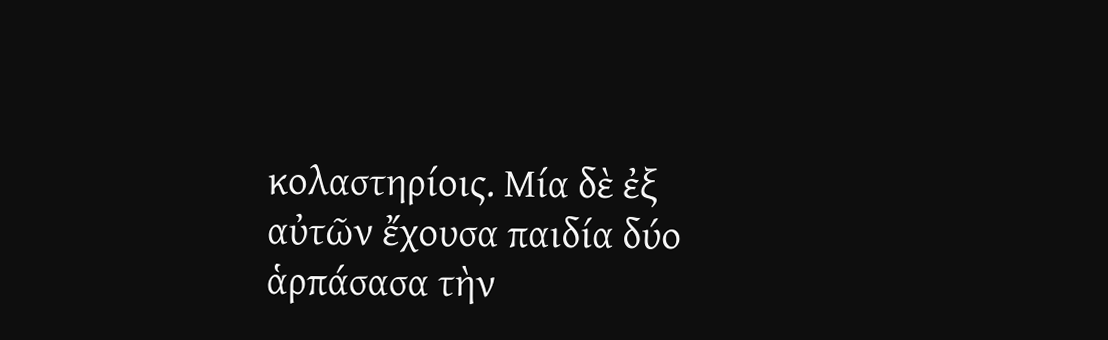κολαστηρίοις. Μία δὲ ἐξ αὐτῶν ἔχουσα παιδία δύο ἁρπάσασα τὴν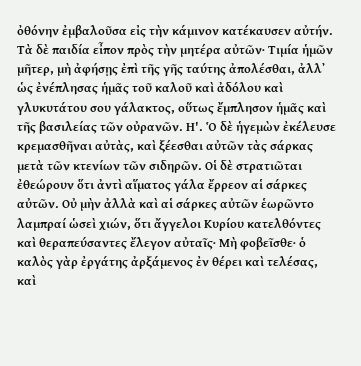ὀθόνην ἐμβαλοῦσα εἰς τὴν κάμινον κατέκαυσεν αὐτήν. Τὰ δὲ παιδία εἶπον πρὸς τὴν μητέρα αὐτῶν· Τιμία ἡμῶν μῆτερ, μὴ ἀφήσῃς ἐπὶ τῆς γῆς ταύτης ἀπολέσθαι, ἀλλ᾽ ὡς ἐνέπλησας ἡμᾶς τοῦ καλοῦ καὶ ἀδόλου καὶ γλυκυτάτου σου γάλακτος, οὕτως ἔμπλησον ἡμᾶς καὶ τῆς βασιλείας τῶν οὐρανῶν. Η'. Ὁ δὲ ἡγεμὼν ἐκέλευσε κρεμασθῆναι αὐτὰς, καὶ ξέεσθαι αὐτῶν τὰς σάρκας μετὰ τῶν κτενίων τῶν σιδηρῶν. Οἱ δὲ στρατιῶται ἐθεώρουν ὅτι ἀντὶ αἵματος γάλα ἔρρεον αἱ σάρκες αὐτῶν. Οὐ μὴν ἀλλὰ καὶ αἱ σάρκες αὐτῶν ἑωρῶντο λαμπραί ὡσεὶ χιών, ὅτι ἄγγελοι Κυρίου κατελθόντες καὶ θεραπεύσαντες ἔλεγον αὐταῖς· Μὴ φοβεῖσθε· ὁ καλὸς γὰρ ἐργάτης ἀρξάμενος ἐν θέρει καὶ τελέσας, καὶ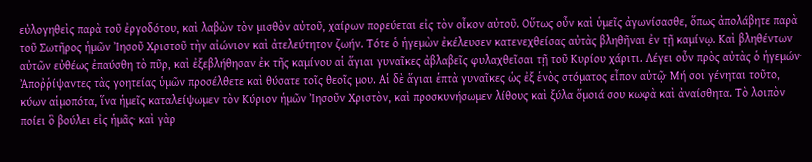εὐλογηθεὶς παρὰ τοῦ ἐργοδότου, καὶ λαβὼν τὸν μισθὸν αὐτοῦ, χαίρων πορεύεται εἰς τὸν οἶκον αὐτοῦ. Οὕτως οὖν καὶ ὑμεῖς ἀγωνίσασθε, ὅπως ἀπολάβητε παρὰ τοῦ Σωτῆρος ἡμῶν Ἰησοῦ Χριστοῦ τὴν αἰώνιον καὶ ἀτελεύτητον ζωήν. Τότε ὁ ἡγεμὼν ἐκέλευσεν κατενεχθείσας αὐτὰς βληθῆναι ἐν τῇ καμίνῳ. Καὶ βληθέντων αὐτῶν εὐθέως ἐπαύσθη τὸ πῦρ, καὶ ἐξεβλήθησαν ἐκ τῆς καμίνου αἱ ἅγιαι γυναῖκες ἀβλαβεῖς φυλαχθεῖσαι τῇ τοῦ Κυρίου χάριτι. Λέγει οὖν πρὸς αὐτὰς ὁ ἡγεμών· Ἀποῤῥίψαντες τὰς γοητείας ὑμῶν προσέλθετε καὶ θύσατε τοῖς θεοῖς μου. Αἱ δὲ ἅγιαι ἑπτὰ γυναῖκες ὡς ἐξ ἑνὸς στόματος εἶπον αὐτῷ· Μή σοι γένηται τοῦτο, κύων αἱμοπότα, ἵνα ἡμεῖς καταλείψωμεν τὸν Κύριον ἡμῶν Ἰησοῦν Χριστὸν, καὶ προσκυνήσωμεν λίθους καὶ ξύλα ὅμοιά σου κωφὰ καὶ ἀναίσθητα. Τὸ λοιπὸν ποίει ὃ βούλει εἰς ἡμᾶς· καὶ γὰρ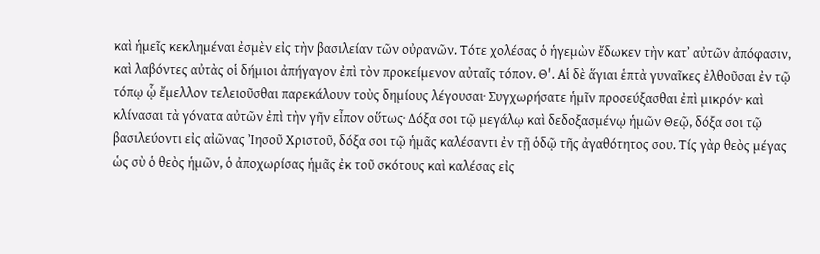καὶ ἡμεῖς κεκλημέναι ἐσμὲν εἰς τὴν βασιλείαν τῶν οὐρανῶν. Τότε χολέσας ὁ ἡγεμὼν ἔδωκεν τὴν κατ᾽ αὐτῶν ἀπόφασιν, καὶ λαβόντες αὐτὰς οἱ δήμιοι ἀπήγαγον ἐπὶ τὸν προκείμενον αὐταῖς τόπον. Θ'. Αἱ δὲ ἅγιαι ἑπτὰ γυναῖκες ἐλθοῦσαι ἐν τῷ τόπῳ ᾧ ἔμελλον τελειοῦσθαι παρεκάλουν τοὺς δημίους λέγουσαι· Συγχωρήσατε ἡμῖν προσεύξασθαι ἐπὶ μικρόν· καὶ κλίνασαι τὰ γόνατα αὐτῶν ἐπὶ τὴν γῆν εἶπον οὕτως· Δόξα σοι τῷ μεγάλῳ καὶ δεδοξασμένῳ ἡμῶν Θεῷ, δόξα σοι τῷ βασιλεύοντι εἰς αἰῶνας Ἰησοῦ Χριστοῦ, δόξα σοι τῷ ἡμᾶς καλέσαντι ἐν τῇ ὁδῷ τῆς ἀγαθότητος σου. Τίς γὰρ θεὸς μέγας ὡς σὺ ὁ θεὸς ἡμῶν, ὁ ἀποχωρίσας ἡμᾶς ἐκ τοῦ σκότους καὶ καλέσας εἰς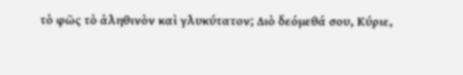τὸ φῶς τὸ ἀληθινὸν καὶ γλυκύτατον; Διὸ δεόμεθά σου, Κύριε,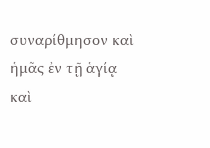συναρίθμησον καὶ ἡμᾶς ἐν τῇ ἁγίᾳ καὶ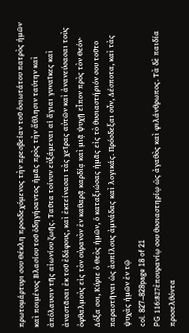πρωτομάρτυρι σου Θέκλη προσδεχόμενος τὴν πρεσβείαν τοῦ ὁσιωτάτου πατρὸς ἡμῶν καὶ ποιμένος Βλασίου τοῦ ὁδηγήσαντος ἡμᾶς πρὸς τὴν ἄθλησιν ταύτην καὶ ἀπόλαυσιν τῆς αἰωνίου ζωῆς. Ταῦτα τοίνυν εὐξάμεναι αἱ ἅγιαι γυναῖκες καὶ ἀναστᾶσαι ἐκ τοῦ ἐδάφους, καὶ ἐκτείνασαι τὰς χεῖρας αὐτῶν καὶ ἀνανεύσασαι τοὺς ὀφθαλμοὺς εἰς τὸν οὐρανὸν ἐν καθαρᾷ καρδίᾳ καὶ μιᾷ ψυχῇ εἶπον πρὸς τὸν Θεόν· Δόξα σοι, Κύριε ὁ Θεὸς ἡμῶν, ὁ καταξιώσας ἡμᾶς εἰς τὸ θυσιαστήριόν σου τοῦτο παραστῆναι ὡς ἀσπίλους ἀμνάδας καὶ λογικάς. Πρόσδεξαι οὖν, Δέσποτα, καὶ τὰς ψυχὰς ἡμῶν ἐν τῷ
col. 827–828page 18 of 21
PG 116:827ἐπουρανίῳ σου θυσιαστηρίῳ ὡς ἀγαθὸς καὶ φιλάνθρωπος. Τὰ δὲ παιδία προσελθόντα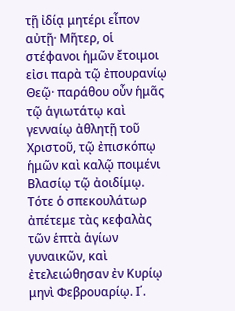τῇ ἰδίᾳ μητέρι εἶπον αὐτῇ· Μῆτερ, οἱ στέφανοι ἡμῶν ἔτοιμοι εἰσι παρὰ τῷ ἐπουρανίῳ Θεῷ· παράθου οὖν ἡμᾶς τῷ ἁγιωτάτῳ καὶ γενναίῳ ἀθλητῇ τοῦ Χριστοῦ, τῷ ἐπισκόπῳ ἡμῶν καὶ καλῷ ποιμένι Βλασίῳ τῷ ἀοιδίμῳ. Τότε ὁ σπεκουλάτωρ ἀπέτεμε τὰς κεφαλὰς τῶν ἑπτὰ ἁγίων γυναικῶν, καὶ ἐτελειώθησαν ἐν Κυρίῳ μηνὶ Φεβρουαρίῳ. Ι΄.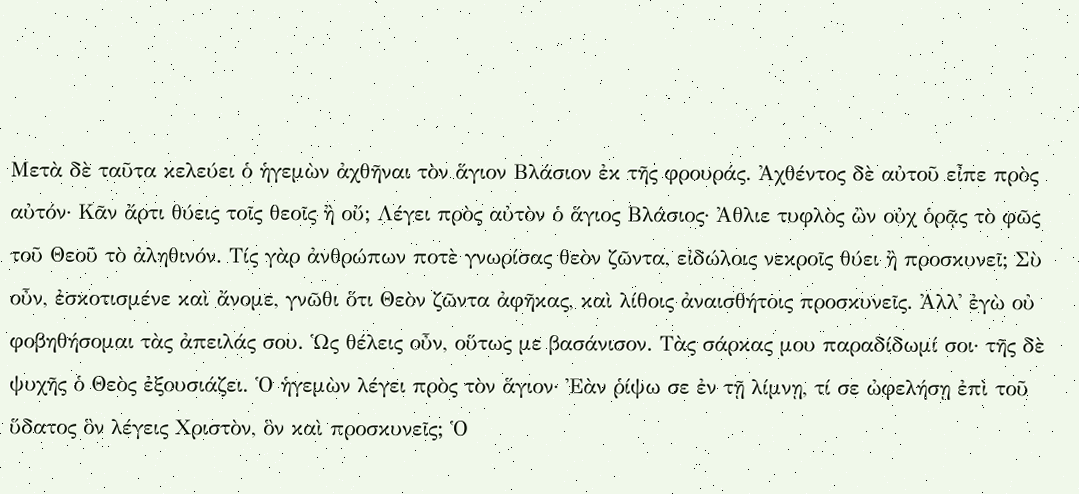Μετὰ δὲ ταῦτα κελεύει ὁ ἡγεμὼν ἀχθῆναι τὸν ἅγιον Βλάσιον ἐκ τῆς φρουράς. Ἀχθέντος δὲ αὐτοῦ εἶπε πρὸς αὐτόν· Κᾶν ἄρτι θύεις τοῖς θεοῖς ἢ οὔ; Λέγει πρὸς αὐτὸν ὁ ἅγιος Βλάσιος· Ἀθλιε τυφλὸς ὢν οὐχ ὁρᾷς τὸ φῶς τοῦ Θεοῦ τὸ ἀληθινόν. Τίς γὰρ ἀνθρώπων ποτὲ γνωρίσας θεὸν ζῶντα, εἰδώλοις νεκροῖς θύει ἢ προσκυνεῖ; Σὺ οὖν, ἐσκοτισμένε καὶ ἄνομε, γνῶθι ὅτι Θεὸν ζῶντα ἀφῆκας, καὶ λίθοις ἀναισθήτοις προσκυνεῖς. Ἀλλ' ἐγὼ οὐ φοβηθήσομαι τὰς ἀπειλάς σου. Ὡς θέλεις οὖν, οὕτως με βασάνισον. Τὰς σάρκας μου παραδίδωμί σοι· τῆς δὲ ψυχῆς ὁ Θεὸς ἐξουσιάζει. Ὁ ἡγεμὼν λέγει πρὸς τὸν ἅγιον· Ἐὰν ῥίψω σε ἐν τῇ λίμνῃ, τί σε ὠφελήσῃ ἐπὶ τοῦ ὕδατος ὃν λέγεις Χριστὸν, ὃν καὶ προσκυνεῖς; Ὁ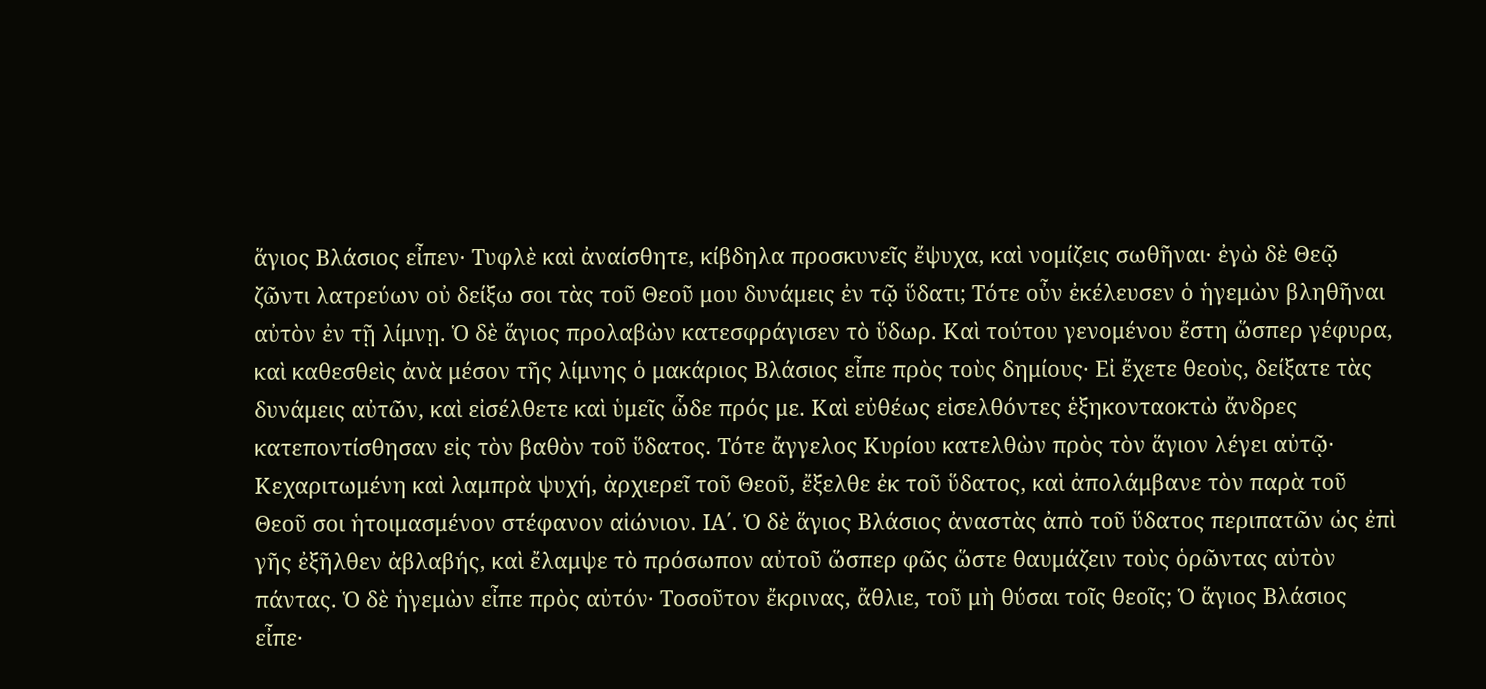ἅγιος Βλάσιος εἶπεν· Τυφλὲ καὶ ἀναίσθητε, κίβδηλα προσκυνεῖς ἔψυχα, καὶ νομίζεις σωθῆναι· ἐγὼ δὲ Θεῷ ζῶντι λατρεύων οὐ δείξω σοι τὰς τοῦ Θεοῦ μου δυνάμεις ἐν τῷ ὕδατι; Τότε οὖν ἐκέλευσεν ὁ ἡγεμὼν βληθῆναι αὐτὸν ἐν τῇ λίμνῃ. Ὁ δὲ ἅγιος προλαβὼν κατεσφράγισεν τὸ ὕδωρ. Καὶ τούτου γενομένου ἔστη ὥσπερ γέφυρα, καὶ καθεσθεὶς ἀνὰ μέσον τῆς λίμνης ὁ μακάριος Βλάσιος εἶπε πρὸς τοὺς δημίους· Εἰ ἔχετε θεοὺς, δείξατε τὰς δυνάμεις αὐτῶν, καὶ εἰσέλθετε καὶ ὑμεῖς ὧδε πρός με. Καὶ εὐθέως εἰσελθόντες ἑξηκονταοκτὼ ἄνδρες κατεποντίσθησαν εἰς τὸν βαθὸν τοῦ ὕδατος. Τότε ἄγγελος Κυρίου κατελθὼν πρὸς τὸν ἅγιον λέγει αὐτῷ· Κεχαριτωμένη καὶ λαμπρὰ ψυχή, ἀρχιερεῖ τοῦ Θεοῦ, ἔξελθε ἐκ τοῦ ὕδατος, καὶ ἀπολάμβανε τὸν παρὰ τοῦ Θεοῦ σοι ἡτοιμασμένον στέφανον αἰώνιον. ΙΑ΄. Ὁ δὲ ἅγιος Βλάσιος ἀναστὰς ἀπὸ τοῦ ὕδατος περιπατῶν ὡς ἐπὶ γῆς ἐξῆλθεν ἀβλαβής, καὶ ἔλαμψε τὸ πρόσωπον αὐτοῦ ὥσπερ φῶς ὥστε θαυμάζειν τοὺς ὁρῶντας αὐτὸν πάντας. Ὁ δὲ ἡγεμὼν εἶπε πρὸς αὐτόν· Τοσοῦτον ἔκρινας, ἄθλιε, τοῦ μὴ θύσαι τοῖς θεοῖς; Ὁ ἅγιος Βλάσιος εἶπε·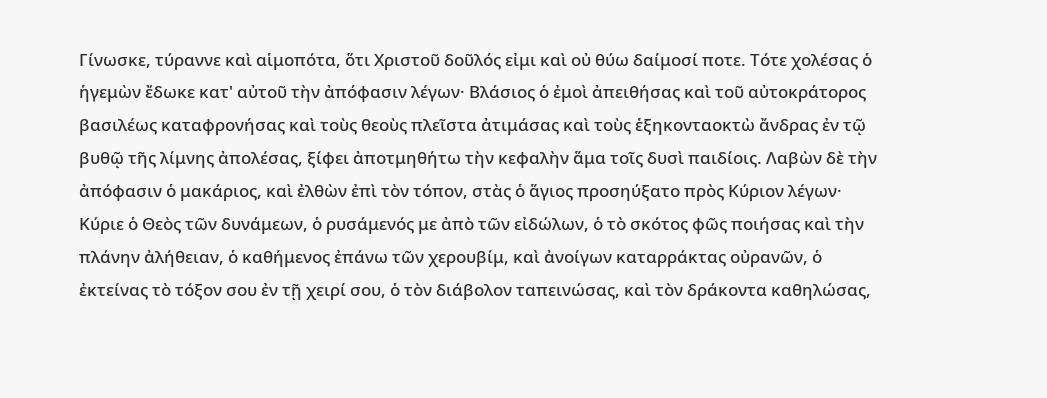Γίνωσκε, τύραννε καὶ αἱμοπότα, ὅτι Χριστοῦ δοῦλός εἰμι καὶ οὐ θύω δαίμοσί ποτε. Τότε χολέσας ὁ ἡγεμὼν ἔδωκε κατ' αὐτοῦ τὴν ἀπόφασιν λέγων· Βλάσιος ὁ ἐμοὶ ἀπειθήσας καὶ τοῦ αὐτοκράτορος βασιλέως καταφρονήσας καὶ τοὺς θεοὺς πλεῖστα ἀτιμάσας καὶ τοὺς ἑξηκονταοκτὼ ἄνδρας ἐν τῷ βυθῷ τῆς λίμνης ἀπολέσας, ξίφει ἀποτμηθήτω τὴν κεφαλὴν ἅμα τοῖς δυσὶ παιδίοις. Λαβὼν δὲ τὴν ἀπόφασιν ὁ μακάριος, καὶ ἐλθὼν ἐπὶ τὸν τόπον, στὰς ὁ ἅγιος προσηύξατο πρὸς Κύριον λέγων· Κύριε ὁ Θεὸς τῶν δυνάμεων, ὁ ρυσάμενός με ἀπὸ τῶν εἰδώλων, ὁ τὸ σκότος φῶς ποιήσας καὶ τὴν πλάνην ἀλήθειαν, ὁ καθήμενος ἐπάνω τῶν χερουβίμ, καὶ ἀνοίγων καταρράκτας οὐρανῶν, ὁ ἐκτείνας τὸ τόξον σου ἐν τῇ χειρί σου, ὁ τὸν διάβολον ταπεινώσας, καὶ τὸν δράκοντα καθηλώσας,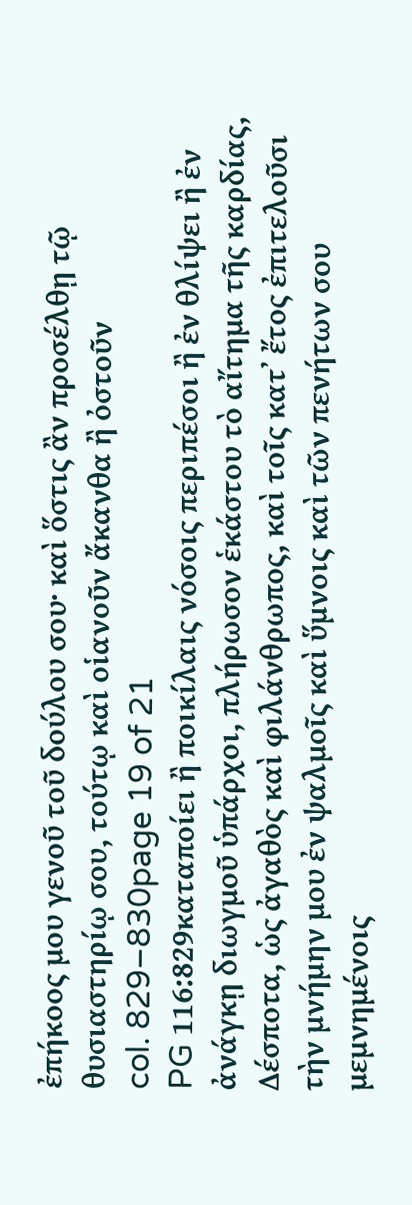ἐπήκοος μου γενοῦ τοῦ δούλου σου· καὶ ὅστις ἂν προσέλθῃ τῷ θυσιαστηρίῳ σου, τούτῳ καὶ οἱανοῦν ἄκανθα ἢ ὀστοῦν
col. 829–830page 19 of 21
PG 116:829καταποίει ἢ ποικίλαις νόσοις περιπέσοι ἢ ἐν θλίψει ἢ ἐν ἀνάγκῃ διωγμοῦ ὑπάρχοι, πλήρωσον ἑκάστου τὸ αἴτημα τῆς καρδίας, Δέσποτα, ὡς ἀγαθὸς καὶ φιλάνθρωπος, καὶ τοῖς κατ᾽ ἔτος ἐπιτελοῦσι τὴν μνήμην μου ἐν ψαλμοῖς καὶ ὕμνοις καὶ τῶν πενήτων σου μεμνημένοις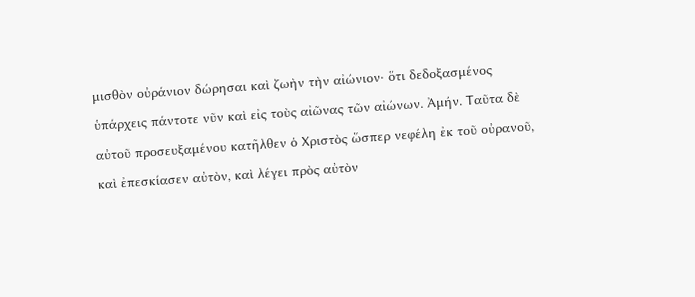μισθὸν οὐράνιον δώρησαι καὶ ζωὴν τὴν αἰώνιον· ὅτι δεδοξασμένος ὑπάρχεις πάντοτε νῦν καὶ εἰς τοὺς αἰῶνας τῶν αἰώνων. Ἀμήν. Ταῦτα δὲ αὐτοῦ προσευξαμένου κατῆλθεν ὁ Χριστὸς ὥσπερ νεφέλη ἐκ τοῦ οὐρανοῦ, καὶ ἐπεσκίασεν αὐτὸν, καὶ λέγει πρὸς αὐτὸν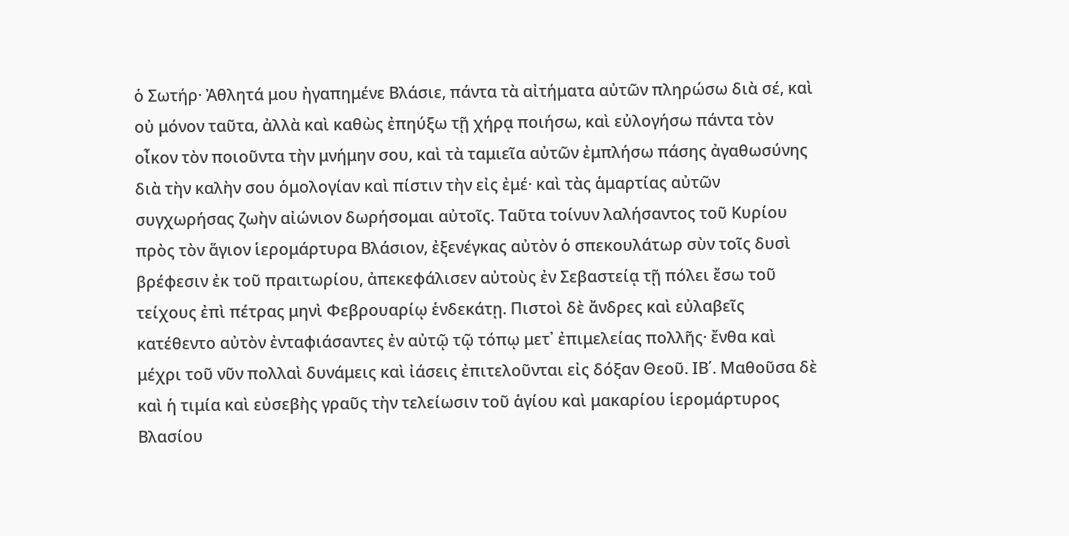ὁ Σωτήρ· Ἀθλητά μου ἠγαπημένε Βλάσιε, πάντα τὰ αἰτήματα αὐτῶν πληρώσω διὰ σέ, καὶ οὐ μόνον ταῦτα, ἀλλὰ καὶ καθὼς ἐπηύξω τῇ χήρᾳ ποιήσω, καὶ εὐλογήσω πάντα τὸν οἶκον τὸν ποιοῦντα τὴν μνήμην σου, καὶ τὰ ταμιεῖα αὐτῶν ἐμπλήσω πάσης ἀγαθωσύνης διὰ τὴν καλὴν σου ὁμολογίαν καὶ πίστιν τὴν εἰς ἐμέ· καὶ τὰς ἁμαρτίας αὐτῶν συγχωρήσας ζωὴν αἰώνιον δωρήσομαι αὐτοῖς. Ταῦτα τοίνυν λαλήσαντος τοῦ Κυρίου πρὸς τὸν ἅγιον ἱερομάρτυρα Βλάσιον, ἐξενέγκας αὐτὸν ὁ σπεκουλάτωρ σὺν τοῖς δυσὶ βρέφεσιν ἐκ τοῦ πραιτωρίου, ἀπεκεφάλισεν αὐτοὺς ἐν Σεβαστείᾳ τῇ πόλει ἔσω τοῦ τείχους ἐπὶ πέτρας μηνὶ Φεβρουαρίῳ ἑνδεκάτῃ. Πιστοὶ δὲ ἄνδρες καὶ εὐλαβεῖς κατέθεντο αὐτὸν ἐνταφιάσαντες ἐν αὐτῷ τῷ τόπῳ μετ᾽ ἐπιμελείας πολλῆς· ἔνθα καὶ μέχρι τοῦ νῦν πολλαὶ δυνάμεις καὶ ἰάσεις ἐπιτελοῦνται εἰς δόξαν Θεοῦ. ΙΒ΄. Μαθοῦσα δὲ καὶ ἡ τιμία καὶ εὐσεβὴς γραῦς τὴν τελείωσιν τοῦ ἁγίου καὶ μακαρίου ἱερομάρτυρος Βλασίου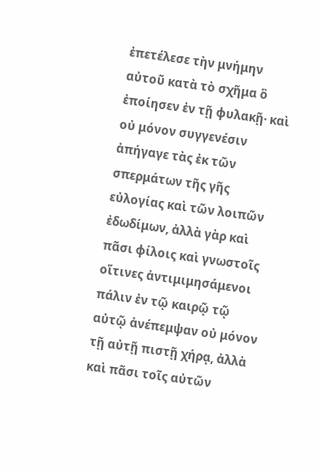ἐπετέλεσε τὴν μνήμην αὐτοῦ κατὰ τὸ σχῆμα ὃ ἐποίησεν ἐν τῇ φυλακῇ· καὶ οὐ μόνον συγγενέσιν ἀπήγαγε τὰς ἐκ τῶν σπερμάτων τῆς γῆς εὐλογίας καὶ τῶν λοιπῶν ἐδωδίμων, ἀλλὰ γὰρ καὶ πᾶσι φίλοις καὶ γνωστοῖς οἵτινες ἀντιμιμησάμενοι πάλιν ἐν τῷ καιρῷ τῷ αὐτῷ ἀνέπεμψαν οὐ μόνον τῇ αὐτῇ πιστῇ χήρᾳ, ἀλλὰ καὶ πᾶσι τοῖς αὐτῶν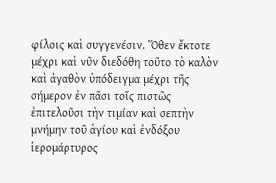φίλοις καὶ συγγενέσιν. Ὅθεν ἔκτοτε μέχρι καὶ νῦν διεδόθη τοῦτο τὸ καλὸν καὶ ἀγαθὸν ὑπόδειγμα μέχρι τῆς σήμερον ἐν πᾶσι τοῖς πιστῶς ἐπιτελοῦσι τὴν τιμίαν καὶ σεπτὴν μνήμην τοῦ ἁγίου καὶ ἐνδόξου ἱερομάρτυρος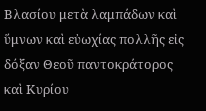Βλασίου μετὰ λαμπάδων καὶ ὕμνων καὶ εὐωχίας πολλῆς εἰς δόξαν Θεοῦ παντοκράτορος καὶ Κυρίου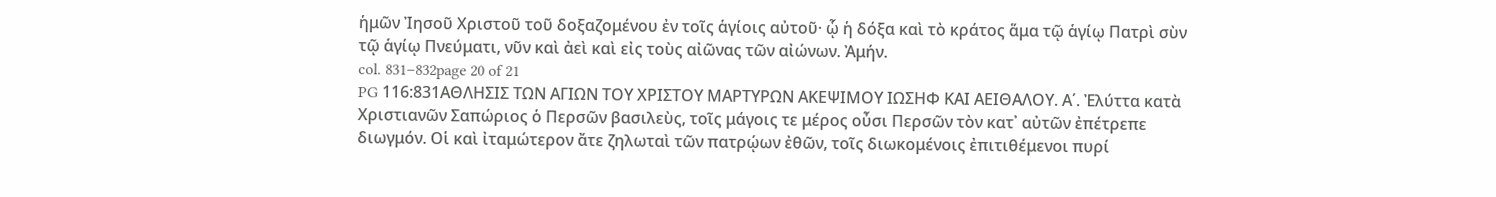ἡμῶν Ἰησοῦ Χριστοῦ τοῦ δοξαζομένου ἐν τοῖς ἁγίοις αὐτοῦ· ᾧ ἡ δόξα καὶ τὸ κράτος ἅμα τῷ ἁγίῳ Πατρὶ σὺν τῷ ἁγίῳ Πνεύματι, νῦν καὶ ἀεὶ καὶ εἰς τοὺς αἰῶνας τῶν αἰώνων. Ἀμήν.
col. 831–832page 20 of 21
PG 116:831ΑΘΛΗΣΙΣ ΤΩΝ ΑΓΙΩΝ ΤΟΥ ΧΡΙΣΤΟΥ ΜΑΡΤΥΡΩΝ ΑΚΕΨΙΜΟΥ ΙΩΣΗΦ ΚΑΙ ΑΕΙΘΑΛΟΥ. Α΄. Ἐλύττα κατὰ Χριστιανῶν Σαπώριος ὁ Περσῶν βασιλεὺς, τοῖς μάγοις τε μέρος οὖσι Περσῶν τὸν κατ᾽ αὐτῶν ἐπέτρεπε διωγμόν. Οἱ καὶ ἰταμώτερον ἄτε ζηλωταὶ τῶν πατρῴων ἐθῶν, τοῖς διωκομένοις ἐπιτιθέμενοι πυρί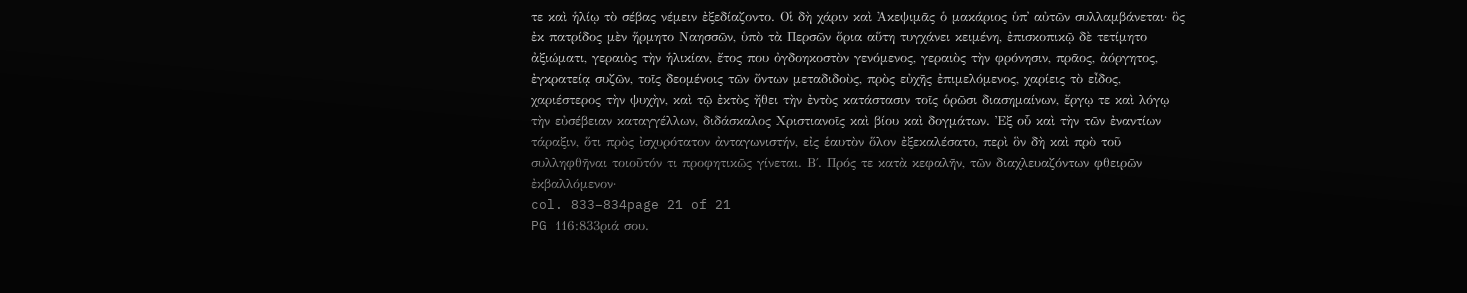τε καὶ ἡλίῳ τὸ σέβας νέμειν ἐξεδίαζοντο. Οἱ δὴ χάριν καὶ Ἀκεψιμᾶς ὁ μακάριος ὑπ᾽ αὐτῶν συλλαμβάνεται· ὃς ἐκ πατρίδος μὲν ἥρμητο Ναησσῶν, ὑπὸ τὰ Περσῶν ὅρια αὕτη τυγχάνει κειμένη, ἐπισκοπικῷ δὲ τετίμητο ἀξιώματι, γεραιὸς τὴν ἡλικίαν, ἔτος που ὀγδοηκοστὸν γενόμενος, γεραιὸς τὴν φρόνησιν, πρᾶος, ἀόργητος, ἐγκρατείᾳ συζῶν, τοῖς δεομένοις τῶν ὄντων μεταδιδοὺς, πρὸς εὐχῆς ἐπιμελόμενος, χαρίεις τὸ εἶδος, χαριέστερος τὴν ψυχὴν, καὶ τῷ ἐκτὸς ἤθει τὴν ἐντὸς κατάστασιν τοῖς ὁρῶσι διασημαίνων, ἔργῳ τε καὶ λόγῳ τὴν εὐσέβειαν καταγγέλλων, διδάσκαλος Χριστιανοῖς καὶ βίου καὶ δογμάτων. Ἐξ οὗ καὶ τὴν τῶν ἐναντίων τάραξιν, ὅτι πρὸς ἰσχυρότατον ἀνταγωνιστήν, εἰς ἑαυτὸν ὅλον ἐξεκαλέσατο, περὶ ὃν δὴ καὶ πρὸ τοῦ συλληφθῆναι τοιοῦτόν τι προφητικῶς γίνεται. Β΄. Πρός τε κατὰ κεφαλῆν, τῶν διαχλευαζόντων φθειρῶν ἐκβαλλόμενον·
col. 833–834page 21 of 21
PG 116:833ριά σου.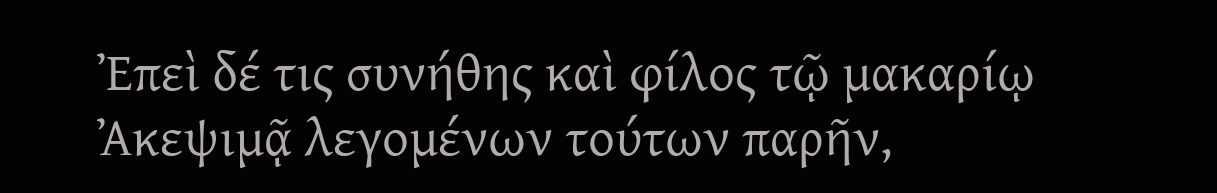Ἐπεὶ δέ τις συνήθης καὶ φίλος τῷ μακαρίῳ Ἀκεψιμᾷ λεγομένων τούτων παρῆν,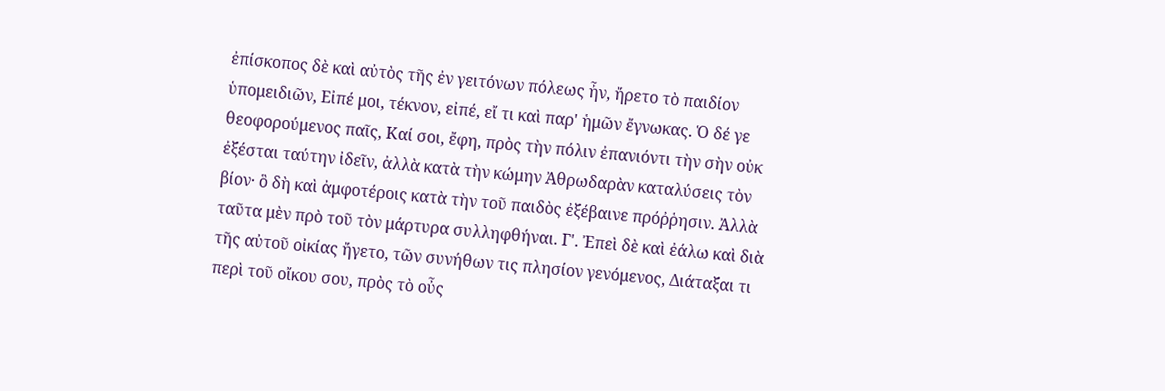ἐπίσκοπος δὲ καὶ αὐτὸς τῆς ἐν γειτόνων πόλεως ἦν, ἤρετο τὸ παιδίον ὑπομειδιῶν, Εἰπέ μοι, τέκνον, εἰπέ, εἴ τι καὶ παρ' ἡμῶν ἔγνωκας. Ὁ δέ γε θεοφορούμενος παῖς, Καί σοι, ἔφη, πρὸς τὴν πόλιν ἐπανιόντι τὴν σὴν οὐκ ἐξέσται ταύτην ἰδεῖν, ἀλλὰ κατὰ τὴν κώμην Ἀθρωδαρὰν καταλύσεις τὸν βίον· ὃ δὴ καὶ ἀμφοτέροις κατὰ τὴν τοῦ παιδὸς ἐξέβαινε πρόῤῥησιν. Ἀλλὰ ταῦτα μὲν πρὸ τοῦ τὸν μάρτυρα συλληφθήναι. Γ'. Ἐπεὶ δὲ καὶ ἐάλω καὶ διὰ τῆς αὐτοῦ οἰκίας ἤγετο, τῶν συνήθων τις πλησίον γενόμενος, Διάταξαι τι περὶ τοῦ οἴκου σου, πρὸς τὸ οὖς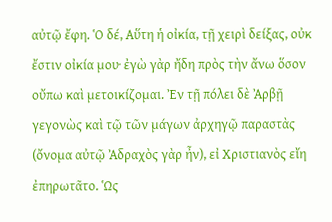αὐτῷ ἔφη. Ὁ δέ, Αὕτη ἡ οἰκία, τῇ χειρὶ δείξας, οὐκ ἔστιν οἰκία μου· ἐγὼ γὰρ ἤδη πρὸς τὴν ἄνω ὅσον οὔπω καὶ μετοικίζομαι. Ἐν τῇ πόλει δὲ Ἀρβῇ γεγονὼς καὶ τῷ τῶν μάγων ἀρχηγῷ παραστὰς (ὄνομα αὐτῷ Ἀδραχὸς γὰρ ἦν), εἰ Χριστιανὸς εἴη ἐπηρωτᾶτο. Ὡς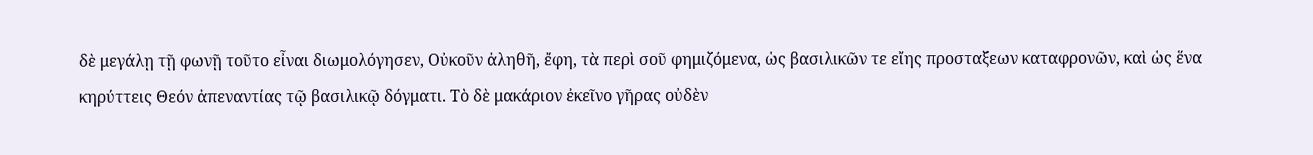δὲ μεγάλῃ τῇ φωνῇ τοῦτο εἶναι διωμολόγησεν, Οὐκοῦν ἀληθῆ, ἔφη, τὰ περὶ σοῦ φημιζόμενα, ὡς βασιλικῶν τε εἴης προσταξεων καταφρονῶν, καὶ ὡς ἕνα κηρύττεις Θεόν ἀπεναντίας τῷ βασιλικῷ δόγματι. Τὸ δὲ μακάριον ἐκεῖνο γῆρας οὐδὲν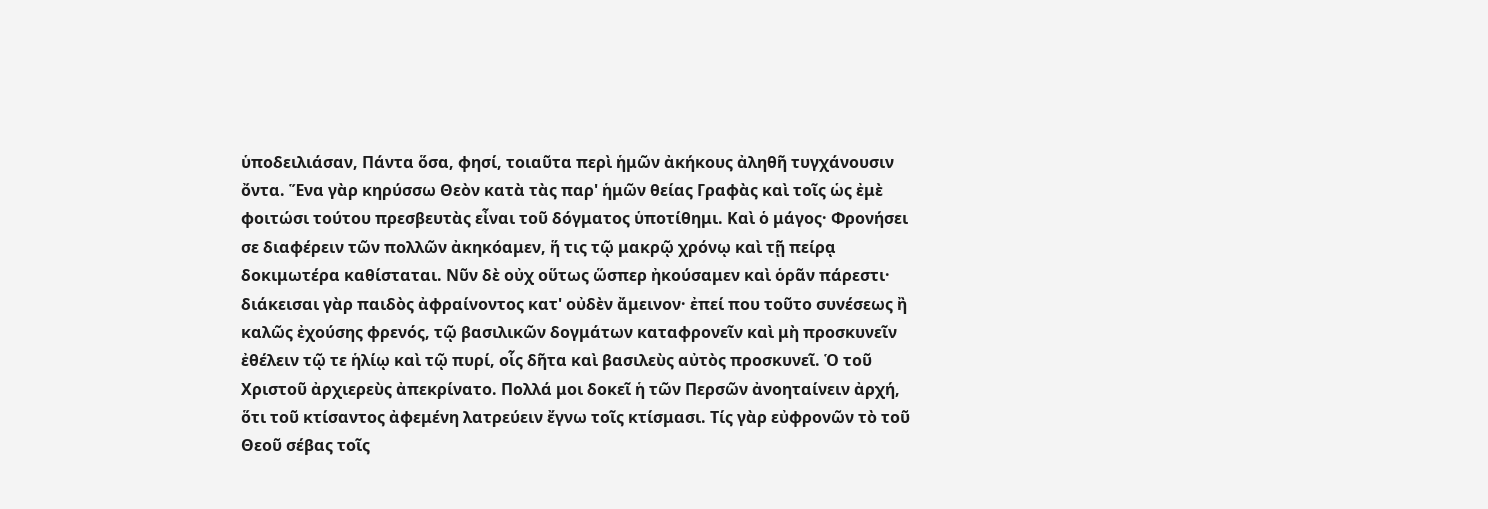ὑποδειλιάσαν, Πάντα ὅσα, φησί, τοιαῦτα περὶ ἡμῶν ἀκήκους ἀληθῆ τυγχάνουσιν ὄντα. Ἕνα γὰρ κηρύσσω Θεὸν κατὰ τὰς παρ' ἡμῶν θείας Γραφὰς καὶ τοῖς ὡς ἐμὲ φοιτώσι τούτου πρεσβευτὰς εἶναι τοῦ δόγματος ὑποτίθημι. Καὶ ὁ μάγος· Φρονήσει σε διαφέρειν τῶν πολλῶν ἀκηκόαμεν, ἥ τις τῷ μακρῷ χρόνῳ καὶ τῇ πείρᾳ δοκιμωτέρα καθίσταται. Νῦν δὲ οὐχ οὕτως ὥσπερ ἠκούσαμεν καὶ ὁρᾶν πάρεστι· διάκεισαι γὰρ παιδὸς ἀφραίνοντος κατ' οὐδὲν ἄμεινον· ἐπεί που τοῦτο συνέσεως ἢ καλῶς ἐχούσης φρενός, τῷ βασιλικῶν δογμάτων καταφρονεῖν καὶ μὴ προσκυνεῖν ἐθέλειν τῷ τε ἡλίῳ καὶ τῷ πυρί, οἷς δῆτα καὶ βασιλεὺς αὐτὸς προσκυνεῖ. Ὁ τοῦ Χριστοῦ ἀρχιερεὺς ἀπεκρίνατο. Πολλά μοι δοκεῖ ἡ τῶν Περσῶν ἀνοηταίνειν ἀρχή, ὅτι τοῦ κτίσαντος ἀφεμένη λατρεύειν ἔγνω τοῖς κτίσμασι. Τίς γὰρ εὐφρονῶν τὸ τοῦ Θεοῦ σέβας τοῖς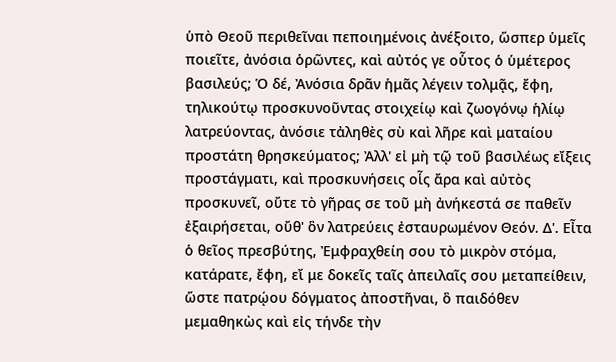ὑπὸ Θεοῦ περιθεῖναι πεποιημένοις ἀνέξοιτο, ὥσπερ ὑμεῖς ποιεῖτε, ἀνόσια ὁρῶντες, καὶ αὐτός γε οὗτος ὁ ὑμέτερος βασιλεύς; Ὁ δέ, Ἀνόσια δρᾶν ἡμᾶς λέγειν τολμᾷς, ἔφη, τηλικούτῳ προσκυνοῦντας στοιχείῳ καὶ ζωογόνῳ ἡλίῳ λατρεύοντας, ἀνόσιε τἀληθὲς σὺ καὶ λῆρε καὶ ματαίου προστάτη θρησκεύματος; Ἀλλ' εἰ μὴ τῷ τοῦ βασιλέως εἴξεις προστάγματι, καὶ προσκυνήσεις οἷς ἄρα καὶ αὐτὸς προσκυνεῖ, οὔτε τὸ γῆρας σε τοῦ μὴ ἀνήκεστά σε παθεῖν ἐξαιρήσεται, οὔθ' ὃν λατρεύεις ἐσταυρωμένον Θεόν. Δ'. Εἶτα ὁ θεῖος πρεσβύτης, Ἐμφραχθείη σου τὸ μικρὸν στόμα, κατάρατε, ἔφη, εἴ με δοκεῖς ταῖς ἀπειλαῖς σου μεταπείθειν, ὥστε πατρῴου δόγματος ἀποστῆναι, ὃ παιδόθεν μεμαθηκὼς καὶ εἰς τήνδε τὴν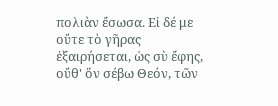πολιὰν ἔσωσα. Εἰ δέ με οὔτε τὸ γῆρας ἐξαιρήσεται, ὡς σὺ ἔφης, οὔθ' ὅν σέβω Θεόν, τῶν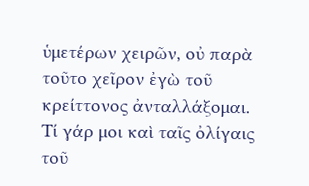ὑμετέρων χειρῶν, οὐ παρὰ τοῦτο χεῖρον ἐγὼ τοῦ κρείττονος ἀνταλλάξομαι. Τί γάρ μοι καὶ ταῖς ὀλίγαις τοῦ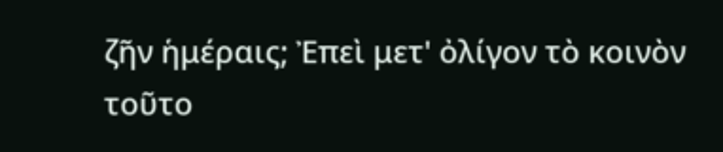ζῆν ἡμέραις; Ἐπεὶ μετ' ὀλίγον τὸ κοινὸν τοῦτο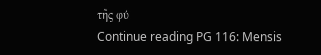τῆς φύ
Continue reading PG 116: Mensis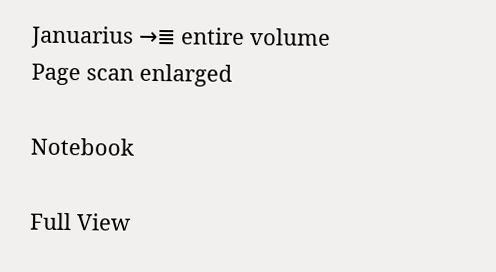Januarius →≣ entire volume
Page scan enlarged

Notebook

Full View